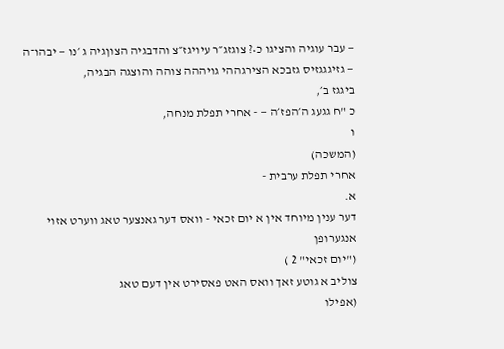— עבר עוגיה והציגו כ•? צוגזג״ר עיויגז״צ והדבגיה הצוןגיה ג ׳נו — יבהו־ה — גזיגגגזיס גזבכא הצירגההי גויההה צוהה והוצגה הבגיה,
ביגגז ב׳,
כ "ח גגעג ה׳הפז׳ה — - אחרי תפלת מנחה,
ו
(המשכה)
אחרי תפלת ערבית -
א.
דער ענין מיוחד אין א יום זכאי - וואס דער גאנצער טאג ווערט אזוי אנגערופן
("יום זכאי" 2 )
צוליב א גוטע זאך וואס האט פאסירט אין דעם טאג
(אפילו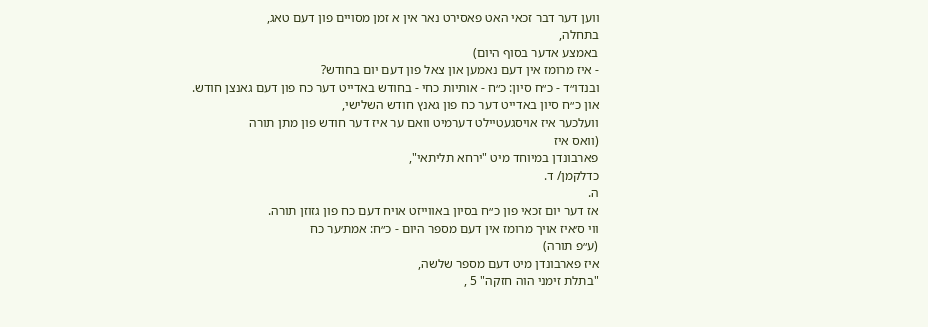ווען דער דבר זכאי האט פאסירט נאר אין א זמן מסויים פון דעם טאג,
בתחלה,
באמצע אדער בסוף היום)
- איז מרומז אין דעם נאמען און צאל פון דעם יום בחודש?
ובנדו״ד - כ״ח סיון: כ״ח - אותיות כחי - בחודש באדייט דער כח פון דעם גאנצן חודש.
און כ״ח סיון באדייט דער כח פון גאנץ חודש השלישי,
וועלכער איז אויסגעטיילט דערמיט וואם ער איז דער חודש פון מתן תורה
(וואס איז
פארבונדן במיוחד מיט "ירחא תליתאי",
כדלקמן/ ד.
ה.
אז דער יום זכאי פון כ״ח בסיון באווייזט אויח דעם כח פון גזוזן תורה.
ווי ס׳איז אויך מרומז אין דעם מספר היום - כ״ח: אמת׳ער כח
(ע״פ תורה)
איז פארבונדן מיט דעם מספר שלשה,
"בתלת זימני הוה חזקה" 5 ,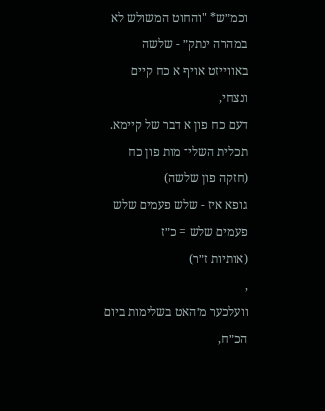וכמ״ש* "והחוט המשולש לא במהרה ינתק״ - שלשה באווייזט אויף א כח קיים ונצחי,
דעם כח פון א דבר של קיימא.
תכלית השלי־ מות פון כח
(חזקה פון שלשה)
גופא איז - שלש פעמים שלש פעמים שלש = כ״ז
(אותיות ז״ר)
,
וועלכער מ׳האט בשלימות ביום הכ״ח,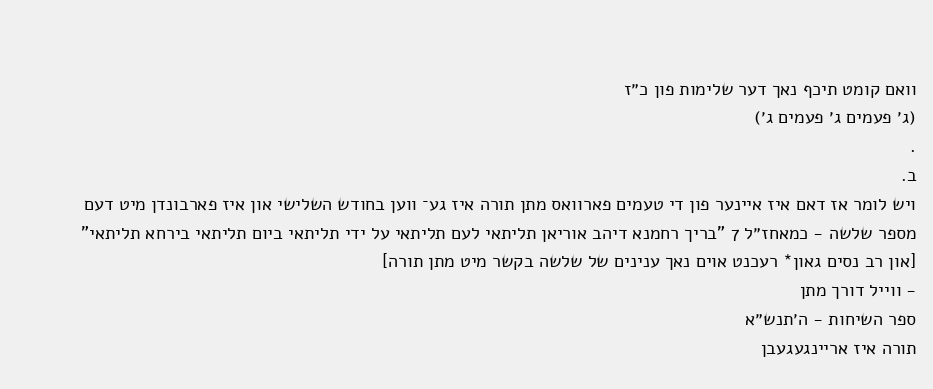וואם קומט תיכף נאך דער שלימות פון כ״ז
(ג׳ פעמים ג׳ פעמים ג׳)
.
ב.
ויש לומר אז דאם איז איינער פון די טעמים פארוואס מתן תורה איז גע־ ווען בחודש השלישי און איז פארבונדן מיט דעם מספר שלשה - כמאחז״ל 7 "בריך רחמנא דיהב אוריאן תליתאי לעם תליתאי על ידי תליתאי ביום תליתאי בירחא תליתאי"
[און רב נסים גאון* רעכנט אוים נאך ענינים של שלשה בקשר מיט מתן תורה]
- ווייל דורך מתן
ספר השיחות - ה׳תנש״א
תורה איז אריינגעגעבן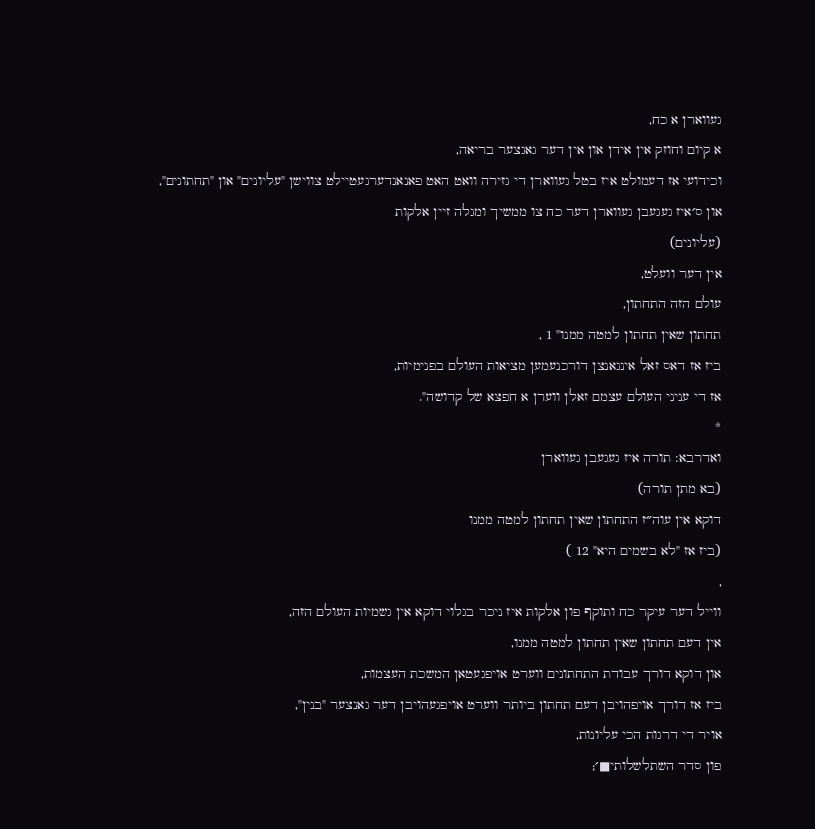געווארן א כח,
א קיום וחוזק אין אידן און אין דער גאגצער בריאה,
וכידועי אז דעמולט איז בטל געווארן די גזירה וואט האט פאנאנדערגעטיילט צווישן "עליונים" און "תחתונים",
און ס׳איז געגעבן געווארן דער כח צו ממשיך ומגלה זיין אלקות
(עליונים)
אין דער וועלט,
עולם הזה התחתון,
תחתון שאין תחתון למטה ממנו" 1 ,
ביז אז דאס זאל אינגאנצן דורכנעמען מציאות העולם בפנימיות,
אז די עניני העולם עצמם זאלן ווערן א חפצא של קדושה".
*
ואדרבא: תורה איז געגעבן געווארן
(בא מתן תורה)
דוקא אין עוה״ז התחתון שאין תחתון למטה ממנו
(ביז אז "לא בשמים היא" 12 )
,
ווייל דער עיקר כח ותוקף פון אלקות איז ניכר בגלוי דוקא אין גשמיות העולם הזה,
אין דעם תחתון שאין תחתון למטה ממנו,
און דוקא דורך עבודת התחתונים ווערט אויפגעטאן המשכת העצמות,
ביז אז דורך אויפהויבן דעם תחתון ביותר ווערט אויפגעהויבן דער גאנצער "בנין",
אויר די דרגות הכי עליונות,
פון סדר השתלשלותי■׳;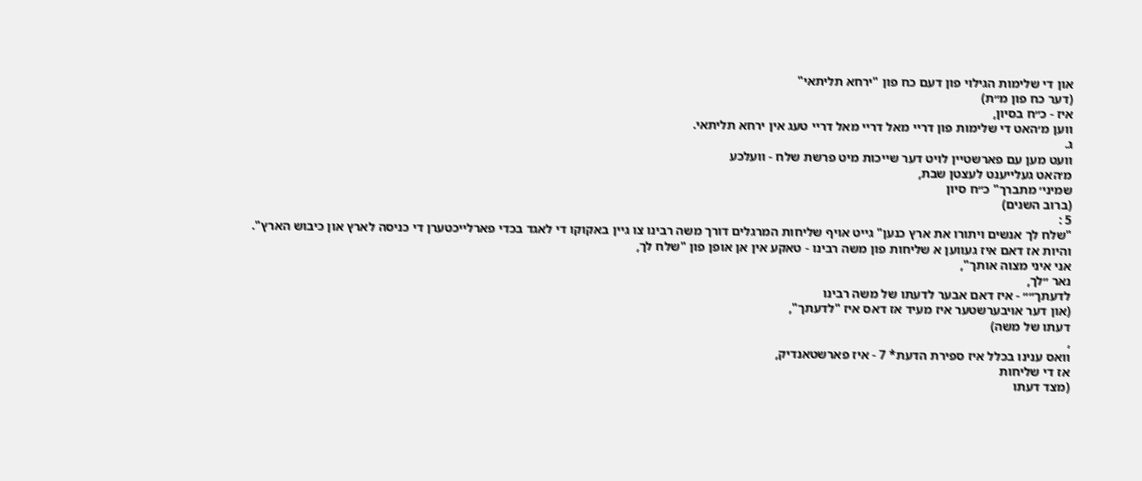און די שלימות הגילוי פון דעם כח פון "ירחא תליתאי"
(דער כח פון מ״ת)
איז - כ״ח בסיון,
ווען מ׳האט די שלימות פון דריי מאל דריי מאל דריי טעג אין ירחא תליתאי.
ג.
וועט מען עם פארשטיין לויט דער שייכות מיט פרשת שלח - וועלכע
מ׳האט געלייענט לעצטן שבת,
שמיני׳ מתברך" כ״ח סיון
(ברוב השנים)
5 :
"שלח לך אנשים ויתורו את ארץ כנען" גייט אויף שליחות המרגלים דורך משה רבינו צו גיין באקוקו די לאגד בכדי פארלייכטערן די כניסה לארץ און כיבוש הארץ".
והיות אז דאם איז געווען א שליחות פון משה רבינו - טאקע אין אן אופן פון "שלח לך,
אני איני מצוה אותך",
נאר ״לך,
לדעתך״״ - איז דאם אבער לדעתו של משה רבינו
(און דער אויבערשטער איז מעיד אז דאס איז "לדעתך",
דעתו של משה)
,
וואס ענינו בכלל איז ספירת הדעת* 7 - איז פארשטאנדיק,
אז די שליחות
(מצד דעתו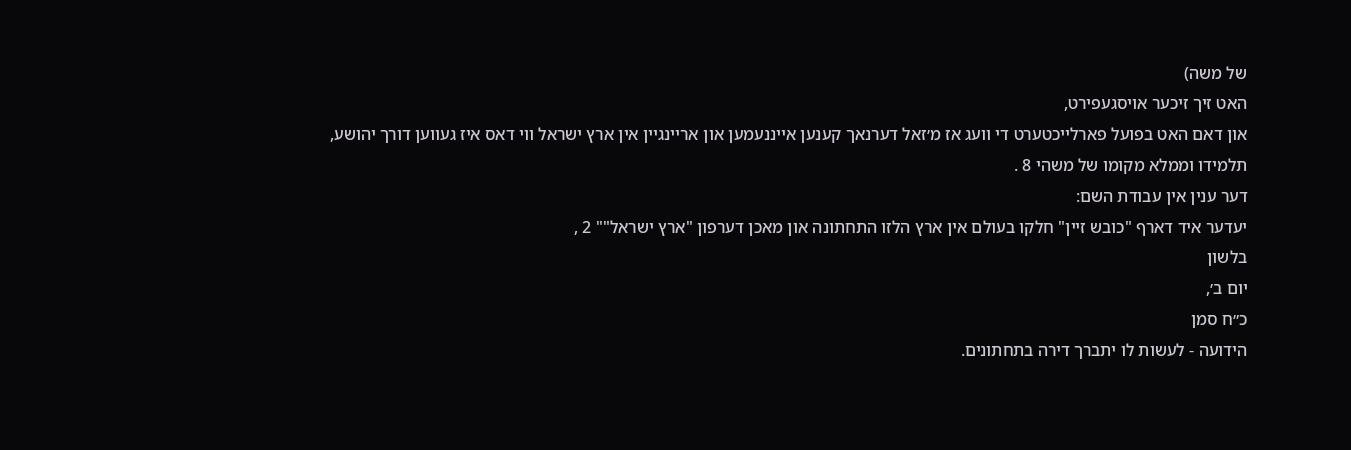של משה)
האט זיך זיכער אויסגעפירט,
און דאם האט בפועל פארלייכטערט די וועג אז מ׳זאל דערנאך קענען אייננעמען און אריינגיין אין ארץ ישראל ווי דאס איז געווען דורך יהושע,
תלמידו וממלא מקומו של משהי 8 .
דער ענין אין עבודת השם:
יעדער איד דארף "כובש זיין" חלקו בעולם אין ארץ הלזו התחתונה און מאכן דערפון "ארץ ישראל"" 2 ,
בלשון
יום ב׳,
כ״ח סמן
הידועה - לעשות לו יתברך דירה בתחתונים.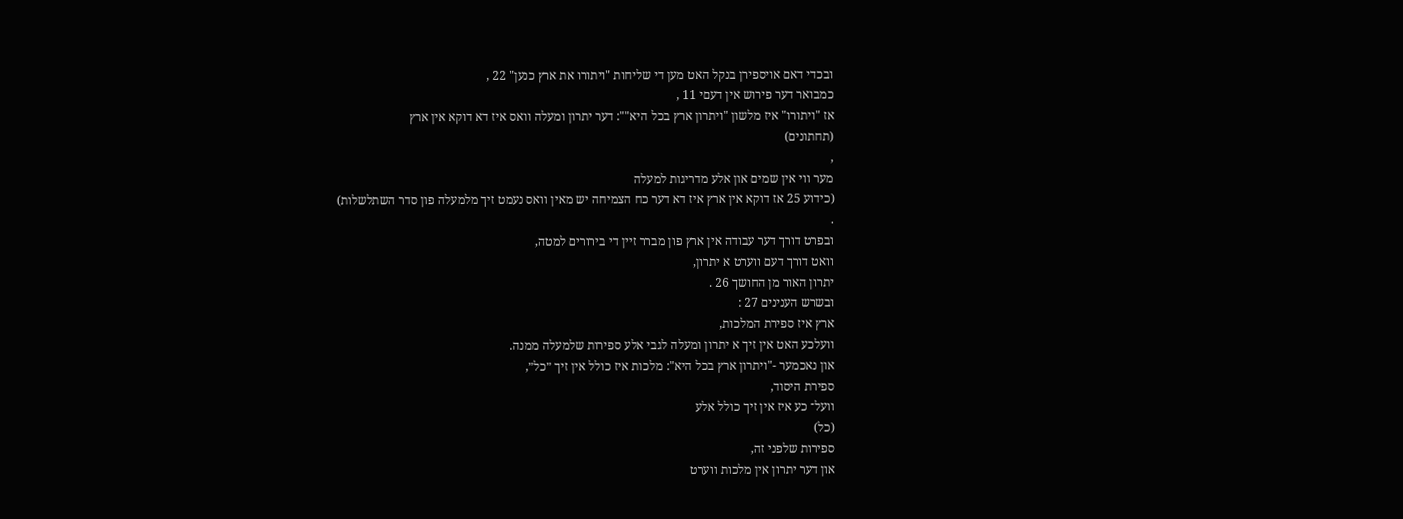ובכדי דאם אויספירן בנקל האט מען די שליחות "ויתורו את ארץ כנען" 22 ,
כמבואר דער פירוש אין דעםי 11 ,
אז "ויתורו" איז מלשון "ויתרון ארץ בכל היא"": דער יתרון ומעלה וואס איז דא דוקא אין ארץ
(תחתונים)
,
מער ווי אין שמים און אלע מדריגות למעלה
(כידוע 25 אז דוקא אין ארץ איז דא דער כח הצמיחה יש מאין וואס נעמט זיך מלמעלה פון סדר השתלשלות)
.
ובפרט דורך דער עבודה אין ארץ פון מברר זיין די בירורים למטה,
וואט דורך דעם ווערט א יתרון,
יתרון האור מן החושך 26 .
ובשרש הענינים 27 :
ארץ איז ספירת המלכות,
וועלכע האט אין זיך א יתרון ומעלה לגבי אלע ספירות שלמעלה ממנה.
און נאכמער -"ויתרון ארץ בכל היא": מלכות איז כולל אין זיך ״כל״,
ספירת היסוד,
וועל־ כע איז אין זיך כולל אלע
(כל)
ספירות שלפני זה,
און דער יתרון אין מלכות ווערט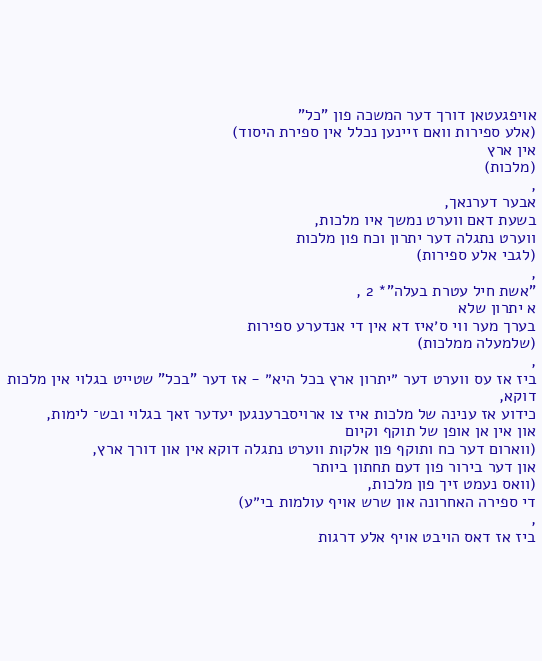אויפגעטאן דורך דער המשכה פון "כל"
(אלע ספירות וואם זיינען נכלל אין ספירת היסוד)
אין ארץ
(מלכות)
,
אבער דערנאך,
בשעת דאם ווערט נמשך איו מלכות,
ווערט נתגלה דער יתרון וכח פון מלכות
(לגבי אלע ספירות)
,
"אשת חיל עטרת בעלה"* 2 ,
א יתרון שלא
בערך מער ווי ס׳איז דא אין די אנדערע ספירות
(שלמעלה ממלכות)
,
ביז אז עס ווערט דער ״יתרון ארץ בכל היא״ - אז דער "בכל" שטייט בגלוי אין מלכות דוקא,
כידוע אז ענינה של מלכות איז צו ארויסברענגען יעדער זאך בגלוי ובש־ לימות,
און אין אן אופן של תוקף וקיום
(ווארום דער כח ותוקף פון אלקות ווערט נתגלה דוקא אין און דורך ארץ,
און דער בירור פון דעם תחתון ביותר
(וואס נעמט זיך פון מלכות,
די ספירה האחרונה און שרש אויף עולמות בי״ע)
,
ביז אז דאס הויבט אויף אלע דרגות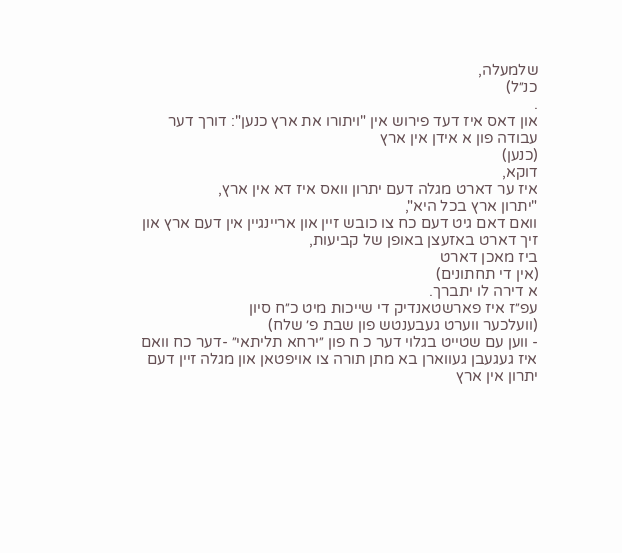שלמעלה,
כנ״ל)
.
און דאס איז דעד פירוש אין "ויתורו את ארץ כנען": דורך דער עבודה פון א אידן אין ארץ
(כנען)
דוקא,
איז ער דארט מגלה דעם יתרון וואס איז דא אין ארץ,
"יתרון ארץ בכל היא",
וואם דאם גיט דעם כח צו כובש זיין און אריינגיין אין דעם ארץ און זיך דארט באזעצן באופן של קביעות,
ביז מאכן דארט
(אין די תחתונים)
א דירה לו יתברך.
עפ״ז איז פארשטאנדיק די שייכות מיט כ״ח סיון
(וועלכער ווערט געבענטש פון שבת פ׳ שלח)
- ווען עם שטייט בגלוי דער כ ח פון ״ירחא תליתאי״ -דער כח וואם איז געגעבן געווארן בא מתן תורה צו אויפטאן און מגלה זיין דעם יתרון אין ארץ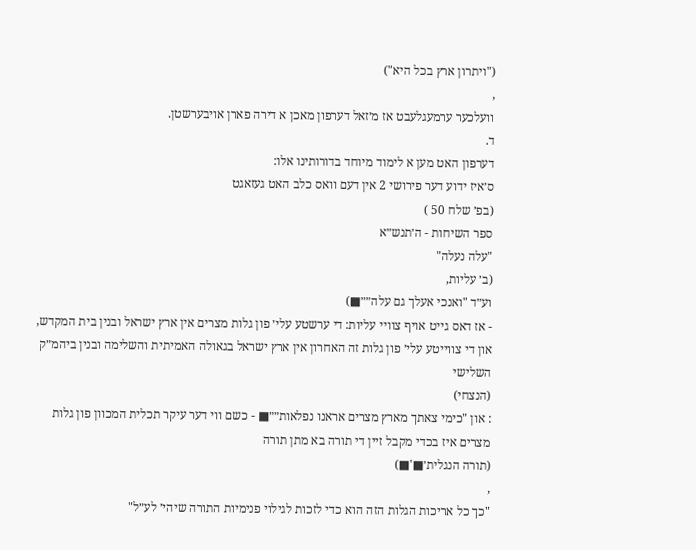("ויתרון ארץ בכל היא")
,
וועלכער ערמעגלעבט אז מ׳זאל דערפון מאכן א דירה פארן אויבערשטן.
ד.
דערפון האט מען א לימוד מיוחד בדורותינו אלו:
ס׳איז ידוע דער פירושי 2 אין דעם וואס כלב האט געזאגט
(בפ׳ שלח 50 )
ספר השיחות - ה׳תנש״א
"עלה נעלה"
(ב׳ עליות,
וע״ד "ואנכי אעלך גם עלה״״■)
- אז דאס גייט אויף צוויי עליות: די ערשטע עלי׳ פון גלות מצרים אין ארץ ישראל ובנין בית המקדש,
און די צווייטע עלי׳ פון גלות זה האחרון אין ארץ ישראל בגאולה האמיתית והשלימה ובנין ביהמ״ק השלישי
(הנצחי)
: און "כימי צאתך מארץ מצרים אראנו נפלאות״״■ - כשם ווי דער עיקר תכלית המכוון פון גלות מצרים איז בכדי מקבל זיין די תורה בא מתן תורה
(תורה הנגלית׳■'■)
,
"כך כל אריכות הגלות הזה הוא כדי לזכות לגילוי פנימיות התורה שיהי׳ לע״ל"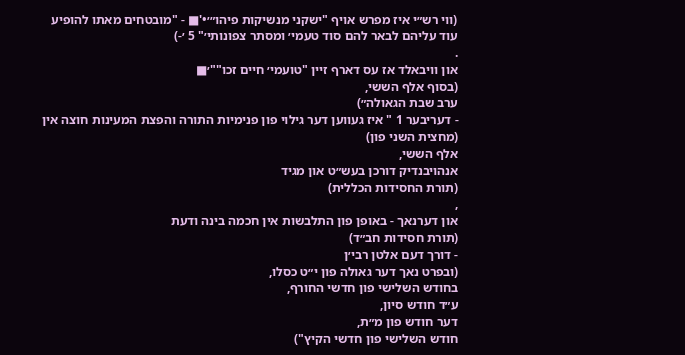(ווי רש״י איז מפרש אויף "ישקני מנשיקות פיהו״׳•'■ - "מובטחים מאתו להופיע עוד עליהם לבאר להם סוד טעמי׳ ומסתר צפונותי׳" 5 ׳-)
.
און וויבאלד אז עס דארף זיין "טועמי׳ חיים זכו""׳■
(בסוף אלף הששי,
ערב שבת הגאולה״)
- דעריבער 1 " איז געווען דער גילוי פון פנימיות התורה והפצת המעינות חוצה אין
(מחצית השני פון)
אלף הששי,
אנהויבנדיק דורכן בעש״ט און מגיד
(תורת החסידות הכללית)
,
און דערנאך - באופן פון התלבשות אין חכמה בינה ודעת
(תורת חסידות חב״ד)
- דורך דעם אלטן רבי׳ן
(ובפרט נאך דער גאולה פון י״ט כסלו,
בחודש השלישי פון חדשי החורף,
ע״ד חודש סיון,
דער חודש פון מ״ת,
חודש השלישי פון חדשי הקיץ")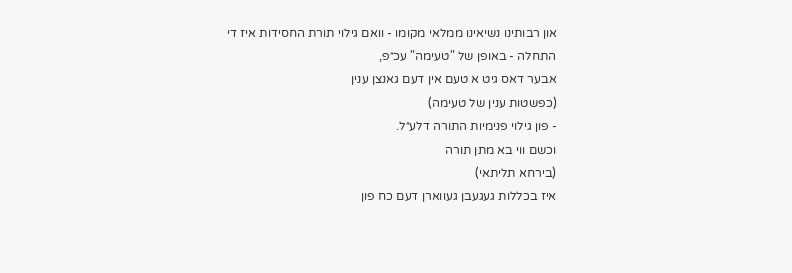און רבותינו נשיאינו ממלאי מקומו - וואם גילוי תורת החסידות איז די התחלה - באופן של "טעימה" עכ״פ,
אבער דאס גיט א טעם אין דעם גאנצן ענין
(כפשטות ענין של טעימה)
- פון גילוי פנימיות התורה דלע״ל.
וכשם ווי בא מתן תורה
(בירחא תליתאי)
איז בכללות געגעבן געווארן דעם כח פון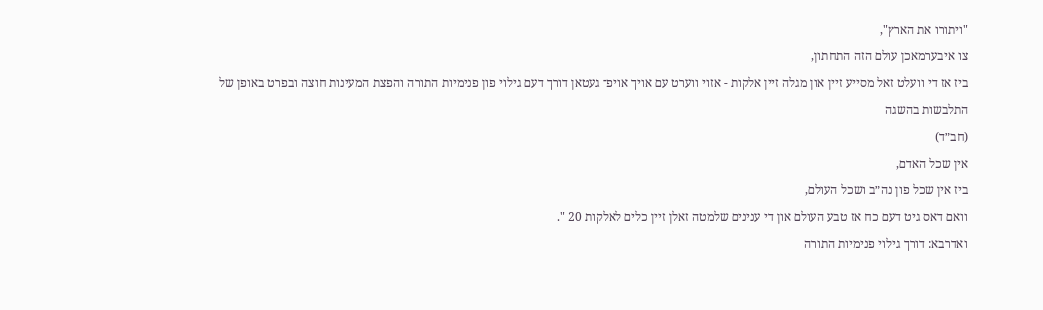"ויתורו את הארץ",
צו איבערמאכן עולם הזה התחתון,
ביז אז די וועלט זאל מסייע זיין און מגלה זיין אלקות - אזוי ווערט עם אויך אויפ־ געטאן דורך דעם גילוי פון פנימיות התורה והפצת המעינות חוצה ובפרט באופן של התלבשות בהשגה
(חב״ד)
אין שכל האדם,
ביז אין שכל פון נה״ב ושכל העולם,
וואם דאס גיט דעם כח אז טבע העולם און די ענינים שלמטה זאלן זיין כלים לאלקות 20 ".
ואדרבא: דורך גילוי פנימיות התורה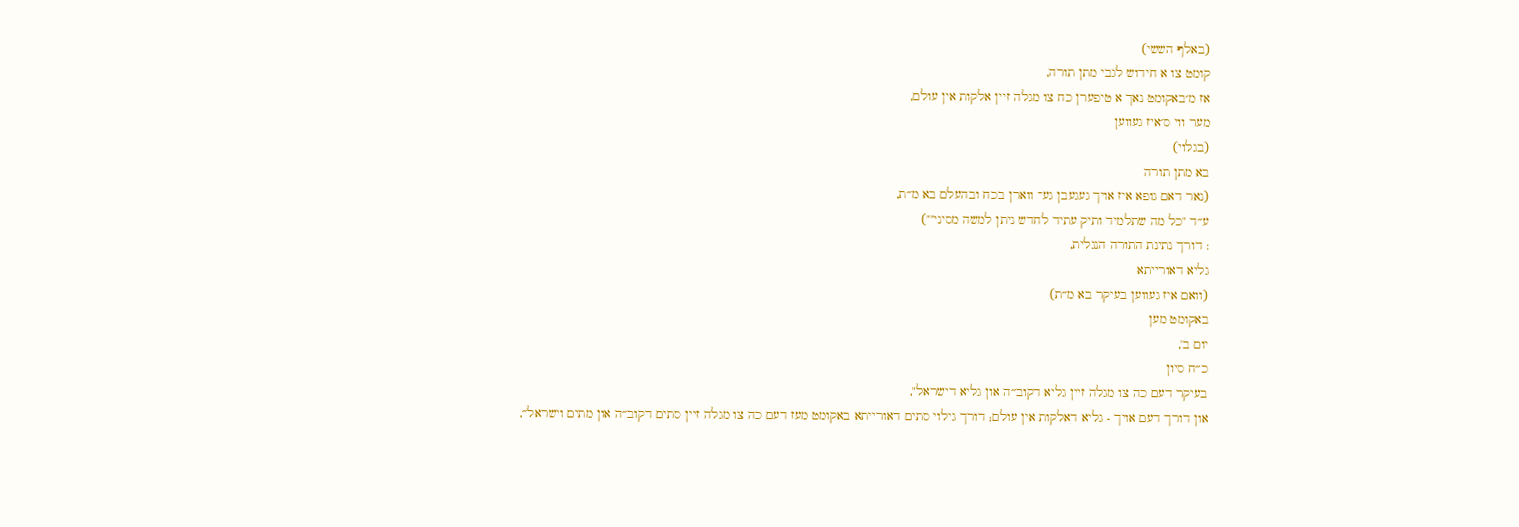(באלף הששי)
קומט צו א חידוש לגבי מתן תורה,
אז מ׳באקומט נאך א טיפערן כח צו מגלה זיין אלקות אין עולם,
מער ווי ס׳איז געווען
(בגלוי)
בא מתן תורה
(נאר דאם גופא איז אויך געגעבן גע־ ווארן בכח ובהעלם בא מ״ת,
ע״ד "כל מה שתלמיד ותיק עתיד לחדש ניתן למשה מסיני"")
: דורך נתינת התורה הנגלית,
גליא דאורייתא
(וואם איז געווען בעיקר בא מ״ת)
באקומט מען
יום ב',
כ״ח סיון
בעיקר דעם כה צו מגלה זיין גליא דקוב״ה און גליא דישראל",
און דורך דעם אויך - גליא דאלקות אין עולם; דורך גילוי סתים דאורייתא באקומט מעז דעם כה צו מגלה זיין סתים דקוב״ה און מתים וישראל״,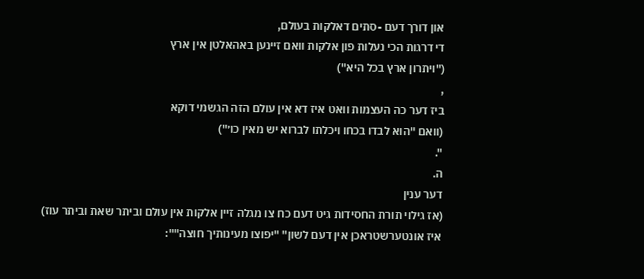און דורך דעם -סתים דאלקות בעולם,
די דרגות הכי נעלות פון אלקות וואם זיינען באהאלטן אין ארץ
("ויתרון ארץ בכל היא")
,
ביז דער כה העצמות וואט איז דא אין עולם הזה הגשמי דוקא
(וואם "הוא לבדו בכחו ויכלתו לברוא יש מאין כו׳")
".
ה.
דער ענין
(אז גילוי תורת החסידות גיט דעם כח צו מגלה זיין אלקות אין עולם וביתר שאת וביתר עוז)
איז אונטערשטראכן אין דעם לשון" "יפוצו מעינותיך חוצה"":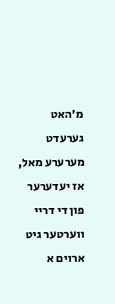מ׳האט גערעדט מערערע מאל,
אז יעדערער פון די דריי ווערטער גיט ארוים א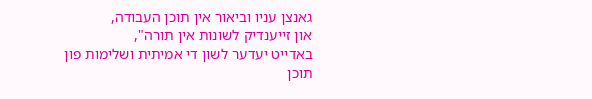גאנצן עניו וביאור אין תוכן העבודה,
און זייענדיק לשונות אין תורה",
באדייט יעדער לשון די אמיתית ושלימות פון תוכן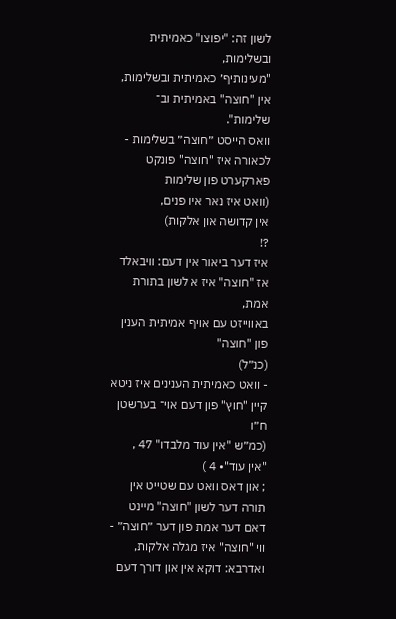לשון זה: "יפוצו" כאמיתית ובשלימות,
"מעינותיף׳ כאמיתית ובשלימות,
אין "חוצה" באמיתית וב־ שלימות".
וואס הייסט ״חוצה״ בשלימות - לכאורה איז "חוצה" פונקט פארקערט פון שלימות
(וואט איז נאר איו פנים,
אין קדושה און אלקות)
?!
איז דער ביאור אין דעם: וויבאלד אז "חוצה" איז א לשון בתורת אמת,
באווייזט עם אויף אמיתית הענין פון "חוצה"
(כנ״ל)
- וואט כאמיתית הענינים איז ניטא קיין "חוץ" פון דעם אוי־ בערשטן ח״ו
(כמ״ש "אין עוד מלבדו" 47 ,
"אין עוד"• 4 )
; און דאס וואט עם שטייט אין תורה דער לשון "חוצה" מיינט דאם דער אמת פון דער ״חוצה״ - ווי "חוצה" איז מגלה אלקות,
ואדרבא: דוקא אין און דורך דעם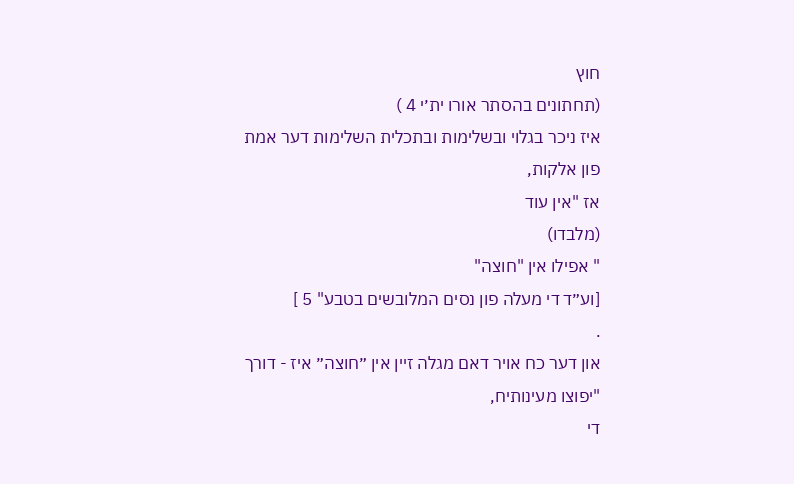חוץ
(תחתונים בהסתר אורו ית׳י 4 )
איז ניכר בגלוי ובשלימות ובתכלית השלימות דער אמת פון אלקות,
אז "אין עוד
(מלבדו)
" אפילו אין "חוצה"
[וע״ד די מעלה פון נסים המלובשים בטבע" 5 ]
.
און דער כח אויר דאם מגלה זיין אין ״חוצה״ איז - דורך "יפוצו מעינותיח,
די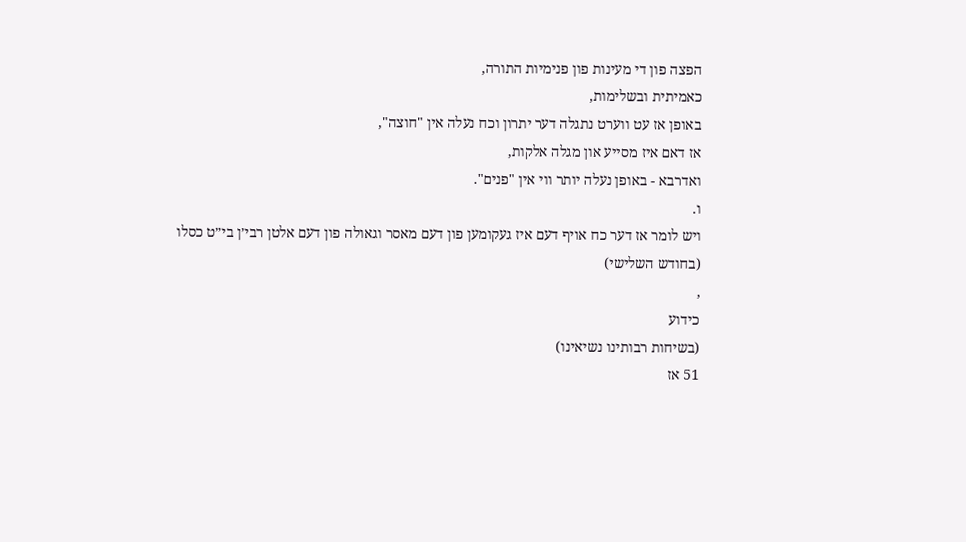הפצה פון די מעינות פון פנימיות התורה,
כאמיתית ובשלימות,
באופן אז עט ווערט נתגלה דער יתרון וכח נעלה אין "חוצה",
אז דאם איז מסייע און מגלה אלקות,
ואדרבא - באופן נעלה יותר ווי אין "פנים".
ו.
ויש לומר אז דער כח אויף דעם איז געקומען פון דעם מאסר וגאולה פון דעם אלטן רבי׳ן בי״ט כסלו
(בחודש השלישי)
,
כידוע
(בשיחות רבותינו נשיאינו)
51 אז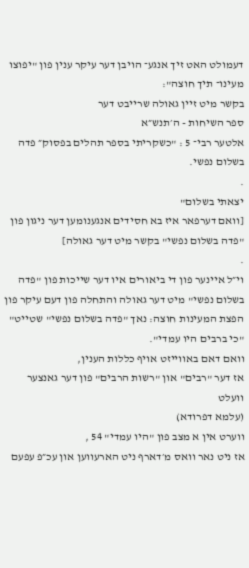דעמולט האט זיך אנגע־ הויבן דער עיקר ענין פון "יפוצו מעינו־ תיך חוצה":
בקשר מיט זיין גאולה שרייבט דער
ספר השיחות - ה׳תנש״א
אלטער רבי־ 5 : "כשקריתי בספר תהלים בפסוק״ פדה בשלום נפשי.
.
יצאתי בשלום"
[וואם דערפאר איז בא חסידים אנגענומען דער ניגון פון "פדה בשלום נפשי" בקשר מיט דער גאולה]
.
וי״ל איינער פון די ביאורים איו דער שייכות פון "פדה בשלום נפשי" מיט דער גאולה והתחלה פון דעם עיקר פון הפצת המעינות חוצה: נאך "פדה בשלום נפשי" שטייט" "כי ברבים היו עמדי".
וואם דאם באווייזט אויף כללות הענין,
אז דער "רבים" און "רשות הרבים" פון דער גאנצער וועלט
(עלמא דפרודא)
ווערט אין א מצב פון "היו עמדי" 54 ,
אז ניט נאר וואס מ׳דארף ניט הארעווען און עכ״פ עפעם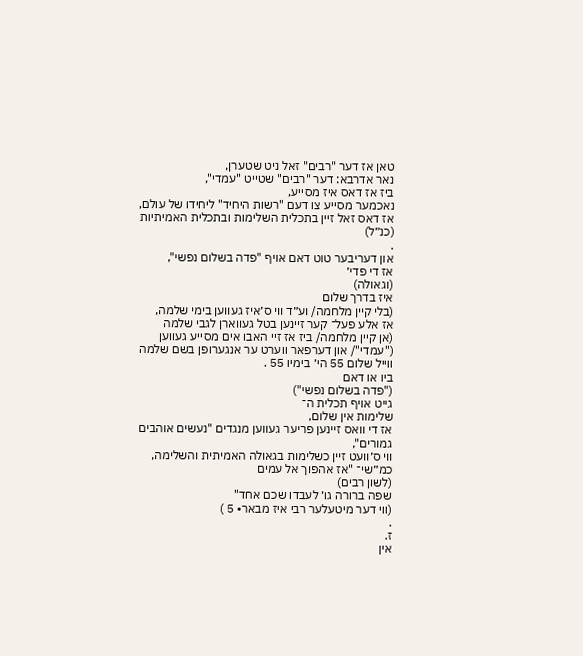טאן אז דער "רבים" זאל ניט שטערן,
נאר אדרבא: דער "רבים" שטייט "עמדי",
ביז אז דאס איז מסייע,
נאכמער מסייע צו דעם "רשות היחיד" ליחידו של עולם,
אז דאס זאל זיין בתכלית השלימות ובתכלית האמיתיות
(כנ״ל)
.
און דעריבער טוט דאם אויף "פדה בשלום נפשי",
אז די פדי׳
(וגאולה)
איז בדרך שלום
(בלי קיין מלחמה/ וע״ד ווי ס׳איז געווען בימי שלמה,
אז אלע פעל־ קער זיינען בטל געווארן לגבי שלמה
(אן קיין מלחמה/ ביז אז זיי האבו אים מסייע געווען
("עמדי"/ און דערפאר ווערט ער אנגערופן בשם שלמה ווייל שלום 55 הי׳ בימיו 55 .
ביו או דאם
("פדה בשלום נפשי")
גייט אויף תכלית ה־
שלימות אין שלום,
אז די וואס זיינען פריער געווען מנגדים "נעשים אוהבים גמורים",
ווי ס׳וועט זיין כשלימות בגאולה האמיתית והשלימה,
כמ״שי־ "אז אהפוך אל עמים
(לשון רבים)
שפה ברורה גו׳ לעבדו שכם אחד"
(ווי דער מיטעלער רבי איז מבאר• 5 )
.
ז.
אין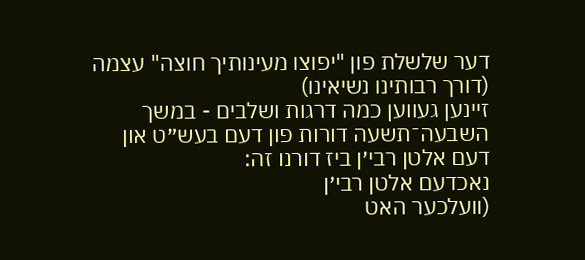דער שלשלת פון "יפוצו מעינותיך חוצה" עצמה
(דורך רבותינו נשיאינו)
זיינען געווען כמה דרגות ושלבים - במשך השבעה־תשעה דורות פון דעם בעש״ט און דעם אלטן רבי׳ן ביז דורנו זה:
נאכדעם אלטן רבי׳ן
(וועלכער האט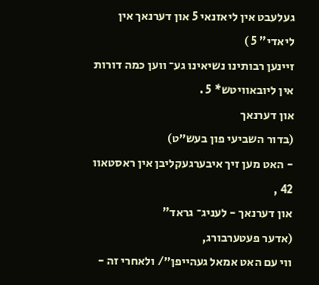געלעבט אין ליאזנאי 5 און דערנאך אין ליאדי" 5 )
זיינען רבותינו נשיאינו גע־ ווען כמה דורות אין ליובאוויטש* 5 .
און דערנאך
(בדור השביעי פון בעש״ט)
- האט מען זיך איבערגעקליבן אין ראסטאוו 42 ,
און דערנאך - לעניג־ גראד"
(אדער פעטערבורג,
ווי עם האט אמאל געהייפן״/ ולאחרי זה -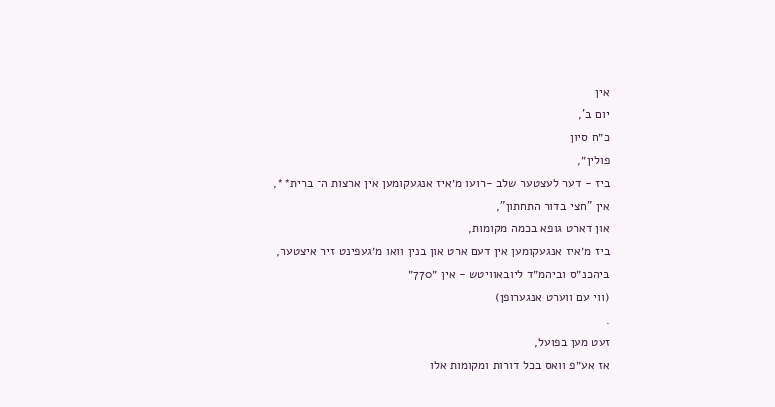אין
יום ב',
כ״ח סיון
פולין״,
ביז - דער לעצטער שלב -רועו מ׳איז אנגעקומען אין ארצות ה־ ברית**,
אין "חצי בדור התחתון",
און דארט גופא בכמה מקומות,
ביז מ׳איז אנגעקומען אין דעם ארט און בנין וואו מ׳געפינט זיר איצטער,
ביהכנ״ס וביהמ״ד ליובאוויטש - אין ״770״
(ווי עם ווערט אנגערופן)
.
זעט מען בפועל,
אז אע״פ וואס בכל דורות ומקומות אלו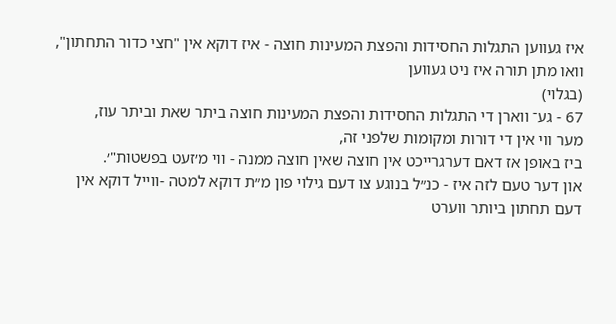איז געווען התגלות החסידות והפצת המעינות חוצה - איז דוקא אין "חצי כדור התחתון",
וואו מתן תורה איז ניט געווען
(בגלוי)
67 - גע־ ווארן די התגלות החסידות והפצת המעינות חוצה ביתר שאת וביתר עוז,
מער ווי אין די דורות ומקומות שלפני זה,
ביז באופן אז דאם דערגרייכט אין חוצה שאין חוצה ממנה - ווי מ׳זעט בפשטות"׳.
און דער טעם לזה איז - כנ״ל בנוגע צו דעם גילוי פון מ״ת דוקא למטה -ווייל דוקא אין דעם תחתון ביותר ווערט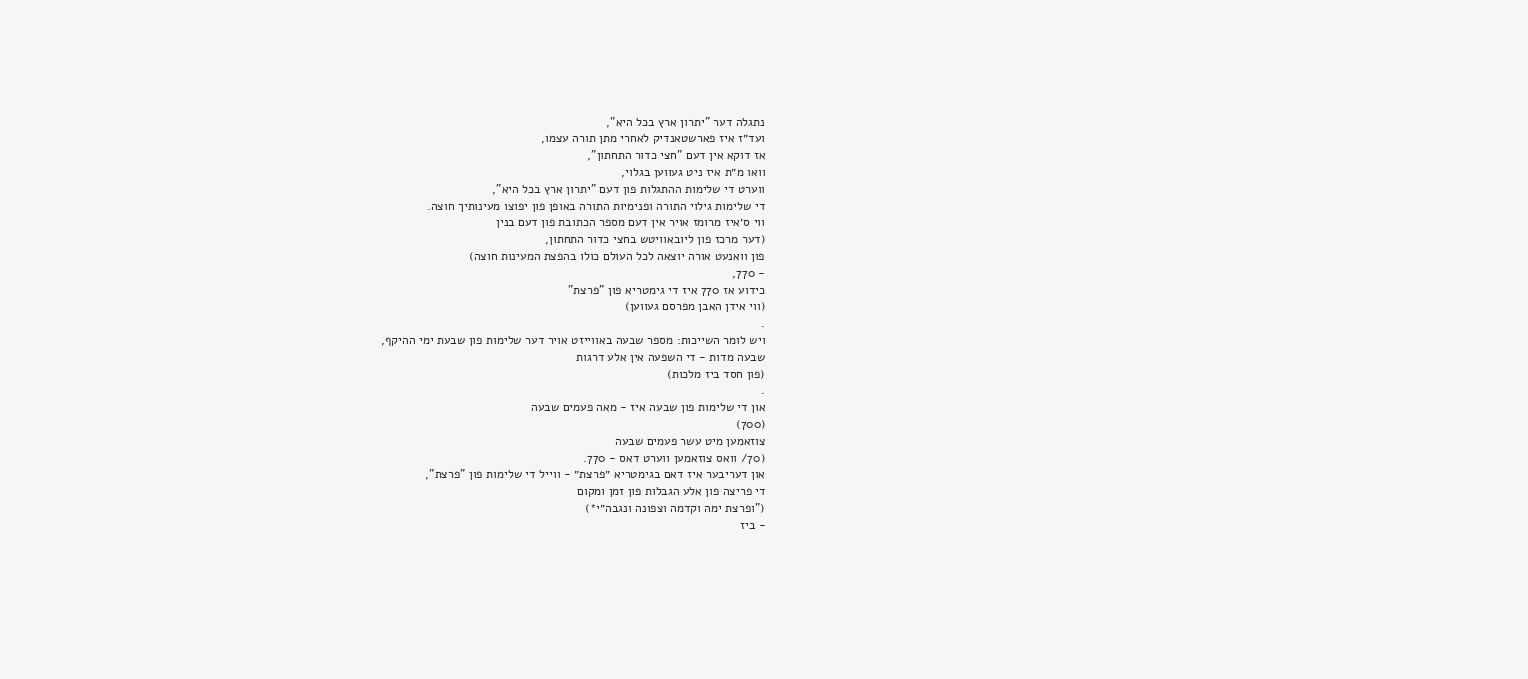נתגלה דער "יתרון ארץ בכל היא",
ועד״ז איז פארשטאנדיק לאחרי מתן תורה עצמו,
אז דוקא אין דעם "חצי כדור התחתון",
וואו מ״ת איז ניט געווען בגלוי,
ווערט די שלימות ההתגלות פון דעם "יתרון ארץ בכל היא",
די שלימות גילוי התורה ופנימיות התורה באופן פון יפוצו מעינותיך חוצה.
ווי ס׳איז מרומז אויר אין דעם מספר הכתובת פון דעם בנין
(דער מרכז פון ליובאוויטש בחצי כדור התחתון,
פון וואנעט אורה יוצאה לכל העולם כולו בהפצת המעינות חוצה)
- 770,
כידוע אז 770 איז די גימטריא פון "פרצת"
(ווי אידן האבן מפרסם געווען)
.
ויש לומר השייכות: מספר שבעה באווייזט אויר דער שלימות פון שבעת ימי ההיקף,
שבעה מדות - די השפעה אין אלע דרגות
(פון חסד ביז מלכות)
.
און די שלימות פון שבעה איז - מאה פעמים שבעה
(700)
צוזאמען מיט עשר פעמים שבעה
(70/ וואס צוזאמען ווערט דאס - 770.
און דעריבער איז דאם בגימטריא ״פרצת״ - ווייל די שלימות פון "פרצת",
די פריצה פון אלע הגבלות פון זמן ומקום
("ופרצת ימה וקדמה וצפונה ונגבה״י*)
- ביז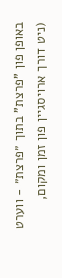באופן פון "פרצת" בתוך ״פרצת״ - ווערט
(ניט דורך ארויסגיין פון זמן ומקום,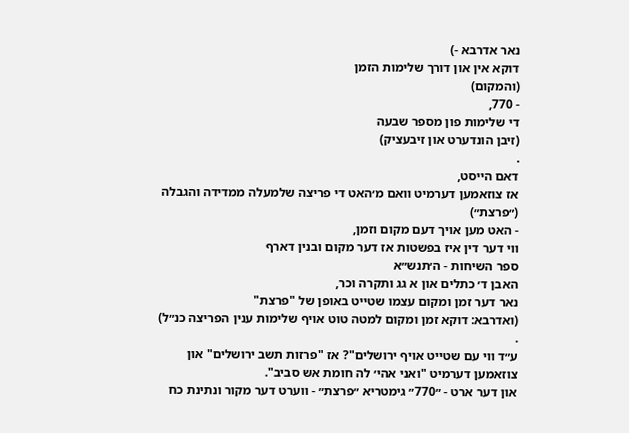נאר אדרבא -)
דוקא אין און דורך שלימות הזמן
(והמקום)
- 770,
די שלימות פון מספר שבעה
(זיבן הונדערט און זיבעציק)
.
דאם הייסט,
אז צוזאמען דערמיט וואם מ׳האט די פריצה שלמעלה ממדידה והגבלה
(״פרצת״)
- האט מען אויך דעם מקום וזמן,
ווי דער דין איז בפשטות אז דער מקום ובנין דארף
ספר השיחות - ה׳תנש״א
האבן ד׳ כתלים און א גג ותקרה וכר,
נאר דער זמן ומקום עצמו שטייט באופן של "פרצת"
(ואדרבא: דוקא זמן ומקום למטה טוט אויף שלימות ענין הפריצה כנ״ל)
.
ע״ד ווי עם שטייט אויף ירושלים"? אז "פרזות תשב ירושלים" און צוזאמען דערמיט "ואני אהי׳ לה חומת אש סביב".
און דער ארט - ״770״ גימטריא ״פרצת״ - ווערט דער מקור ונתינת כח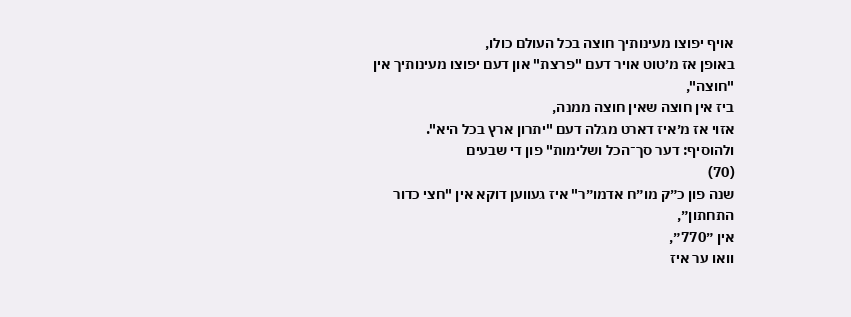אויף יפוצו מעינותיך חוצה בכל העולם כולו,
באופן אז מ׳טוט אויר דעם "פרצת" און דעם יפוצו מעינותיך אין "חוצה",
ביז אין חוצה שאין חוצה ממנה,
אזוי אז מ׳איז דארט מגלה דעם "יתרון ארץ בכל היא".
ולהוסיף: דער סך־הכל ושלימות" פון די שבעים
(70)
שנה פון כ״ק מו״ח אדמו״ר" איז געווען דוקא אין "חצי כדור התחתון״,
אין ״770״,
וואו ער איז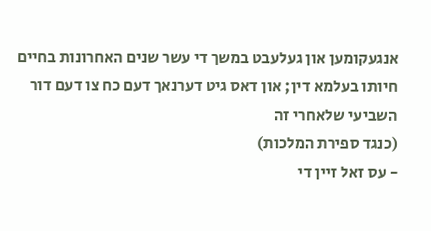אנגעקומען און געלעבט במשך די עשר שנים האחרונות בחיים חיותו בעלמא דין; און דאס גיט דערנאך דעם כח צו דעם דור השביעי שלאחרי זה
(כנגד ספירת המלכות)
- עס זאל זיין די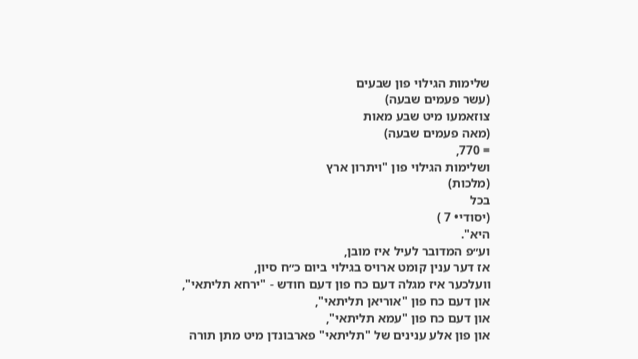שלימות הגילוי פון שבעים
(עשר פעמים שבעה)
צוזאמעו מיט שבע מאות
(מאה פעמים שבעה)
= 770,
ושלימות הגילוי פון "ויתרון ארץ
(מלכות)
בכל
(יסודי• 7 )
היא".
וע״פ המדובר לעיל איז מובן,
אז דער ענין קומט ארויס בגילוי ביום כ״ח סיון,
וועלכער איז מגלה דעם כח פון דעם חודש - "ירחא תליתאי",
און דעם כח פון "אוריאן תליתאי",
און דעם כח פון "עמא תליתאי",
און פון אלע ענינים של "תליתאי" פארבונדן מיט מתן תורה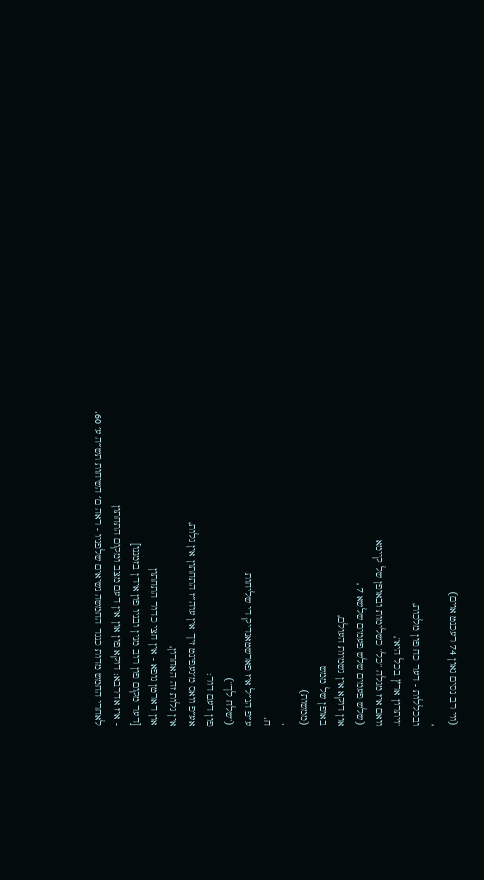(ווי רב נסים גאון 74 רעכנט אוים)
,
ובכללות - דער כח פון מלכות,
"ויתרון ארץ בכל היא",
וואם איז מגלה "כל" כשלימות ובאופן של קיימא
(שלש פעמים שלש פעמים שלשא 7 ,
און דוקא אין גשמיות העולם,
באופן של ממש
(ממשות)
.
ח.
ע״פ הנ״ל איז פארשטאנדיק די שליחות
("שלח לך")
פון דעם דור:
אע״פ וואס מ׳געפינט זיך אין עוה״ז התחתון אין גלות,
אין גלות זה האחרון,
און דארטן גופא - אין חצי כדור התחתון
[דער מקום פון רוב מנין ובניו פון אידן בזמננו]
- איז אדרבא: דוקא פון און אין דעם מצב ומקום התחתון
לאחרי החמש מדות כנגד החמשה נשיאים שלפניו - ראה ם׳ השיחות תש״ה ע׳ 60.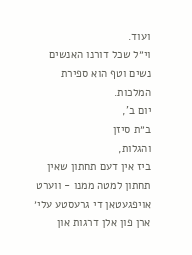ועוד.
וי״ל שכל דורנו האנשים נשים וטף הוא ספירת המלכות.
יום ב',
ב״ת סיזן
והגלות,
ביז אין דעם תחתון שאין תחתון למטה ממנו - ווערט אויפגעטאן די גרעסטע עלי׳ ארן פון אלן דרגות און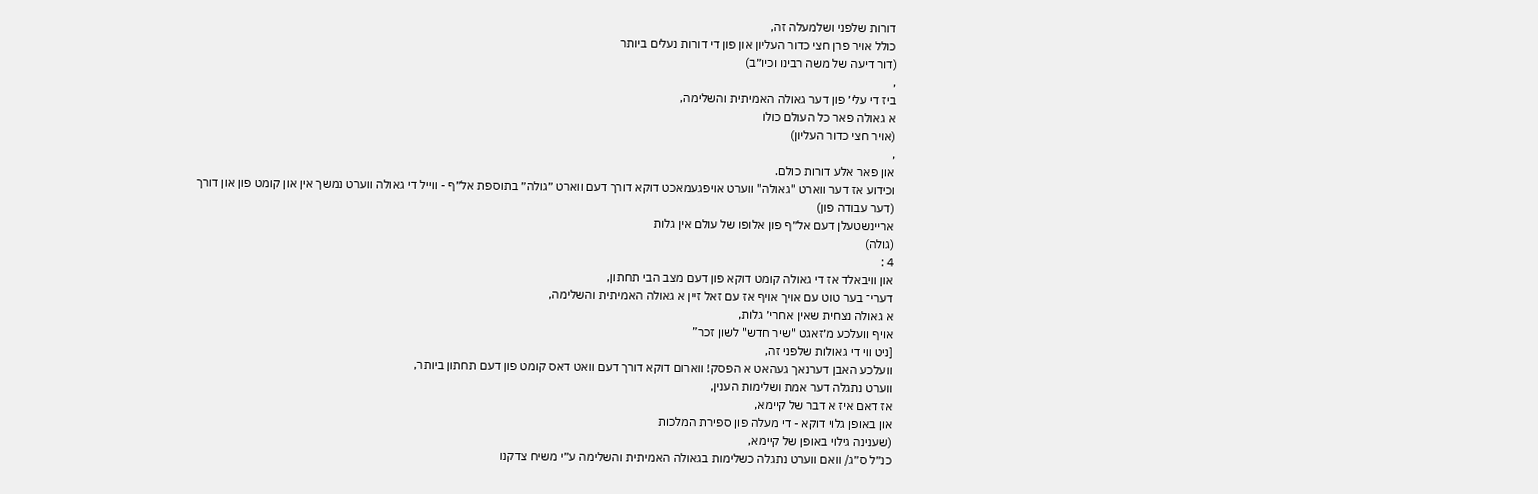דורות שלפני ושלמעלה זה,
כולל אויר פרן חצי כדור העליון און פון די דורות נעלים ביותר
(דור דיעה של משה רבינו וכיו״ב)
,
ביז די עלי׳ פון דער גאולה האמיתית והשלימה,
א גאולה פאר כל העולם כולו
(אויר חצי כדור העליון)
,
און פאר אלע דורות כולם.
וכידוע אז דער ווארט "גאולה" ווערט אויפגעמאכט דוקא דורך דעם ווארט ״גולה״ בתוספת אל״ף - ווייל די גאולה ווערט נמשך אין און קומט פון און דורך
(דער עבודה פון)
אריינשטעלן דעם אל״ף פון אלופו של עולם אין גלות
(גולה)
4 :
און וויבאלד אז די גאולה קומט דוקא פון דעם מצב הבי תחתון,
דערי־ בער טוט עם אויך אויף אז עם זאל זיין א גאולה האמיתית והשלימה,
א גאולה נצחית שאין אחרי׳ גלות,
אויף וועלכע מ׳זאגט "שיר חדש" לשון זכר”
[ניט ווי די גאולות שלפני זה,
וועלכע האבן דערנאך געהאט א הפסק! ווארום דוקא דורך דעם וואט דאס קומט פון דעם תחתון ביותר,
ווערט נתגלה דער אמת ושלימות הענין,
אז דאם איז א דבר של קיימא,
און באופן גלוי דוקא - די מעלה פון ספירת המלכות
(שענינה גילוי באופן של קיימא,
כנ״ל ס״ג/ וואם ווערט נתגלה כשלימות בגאולה האמיתית והשלימה ע״י משיח צדקנו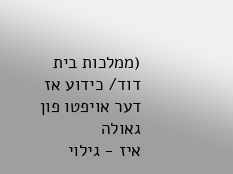(ממלכות בית דוד/ כידוע אז דער אויפטו פון גאולה
איז - גילוי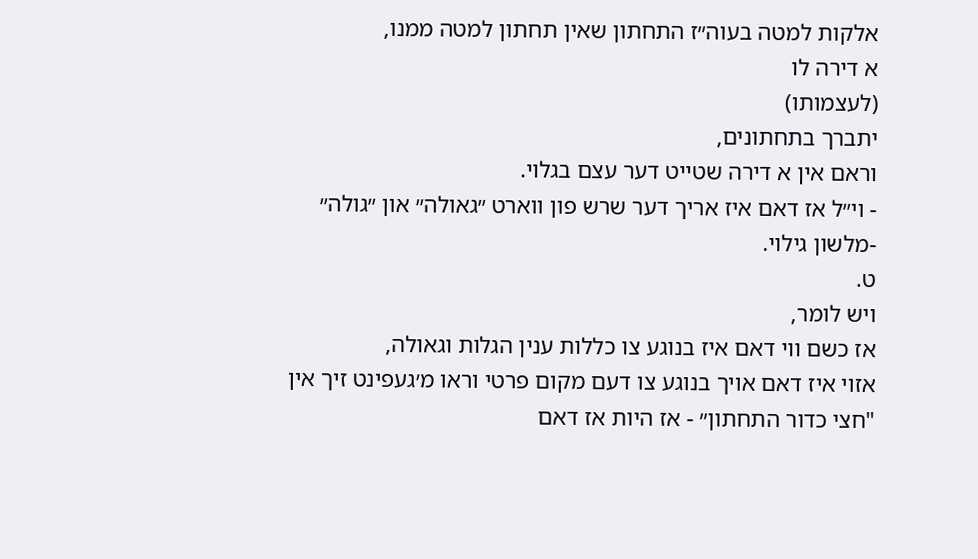אלקות למטה בעוה״ז התחתון שאין תחתון למטה ממנו,
א דירה לו
(לעצמותו)
יתברך בתחתונים,
וראם אין א דירה שטייט דער עצם בגלוי.
- וי״ל אז דאם איז אריך דער שרש פון ווארט ״גאולה״ און ״גולה״ -מלשון גילוי.
ט.
ויש לומר,
אז כשם ווי דאם איז בנוגע צו כללות ענין הגלות וגאולה,
אזוי איז דאם אויך בנוגע צו דעם מקום פרטי וראו מ׳געפינט זיך אין "חצי כדור התחתון״ - אז היות אז דאם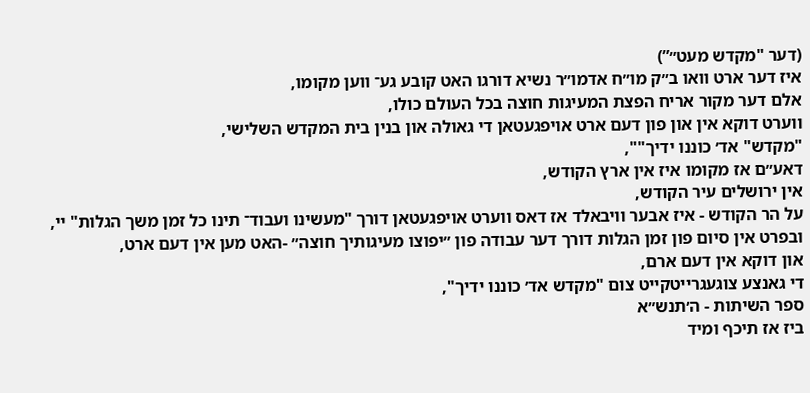(דער "מקדש מעט״”)
איז דער ארט וואו ב״ק מו״ח אדמו״ר נשיא דורגו האט קובע גע־ ווען מקומו,
אלם דער מקור אריח הפצת המעיגות חוצה בכל העולם כולו,
ווערט דוקא אין און פון דעם ארט אויפגעטאן די גאולה און בנין בית המקדש השלישי,
"מקדש" אד׳ כוננו ידיך"",
דאע״ם אז מקומו איז אין ארץ הקודש,
אין ירושלים עיר הקודש,
על הר הקודש - איז אבער וויבאלד אז דאס ווערט אויפגעטאן דורך "מעשינו ועבוד־ תינו כל זמן משך הגלות" יי,
ובפרט אין סיום פון זמן הגלות דורך דער עבודה פון ״יפוצו מעיגותיך חוצה״ -האט מען אין דעם ארט,
און דוקא אין דעם ארם,
די גאנצע צוגעגרייטקייט צום "מקדש אד׳ כוננו ידיך",
ספר השיתות - ה׳תנש״א
ביז אז תיכף ומיד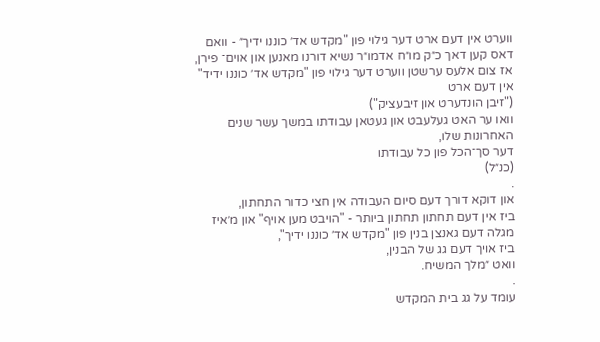ווערט אין דעם ארט דער גילוי פון "מקדש אד׳ כוננו ידיך״ - וואם דאס קען דאך כ״ק מו״ח אדמו״ר נשיא דורנו מאנען און אוים־ פירן,
אז צום אלעס ערשטן ווערט דער גילוי פון "מקדש אד׳ כוננו ידיד" אין דעם ארט
("זיבן הונדערט און זיבעציק")
וואו ער האט געלעבט און געטאן עבודתו במשך עשר שנים האחרונות שלו,
דער סך־הכל פון כל עבודתו
(כנ״ל)
.
און דוקא דורך דעם סיום העבודה אין חצי כדור התחתון,
ביז אין דעם תחתון תחתון ביותר - "הויבט מען אויף" און מ׳איז מגלה דעם גאנצן בנין פון "מקדש אד׳ כוננו ידיך",
ביז אויך דעם גג של הבנין,
וואט ״מלך המשיח.
.
עומד על גג בית המקדש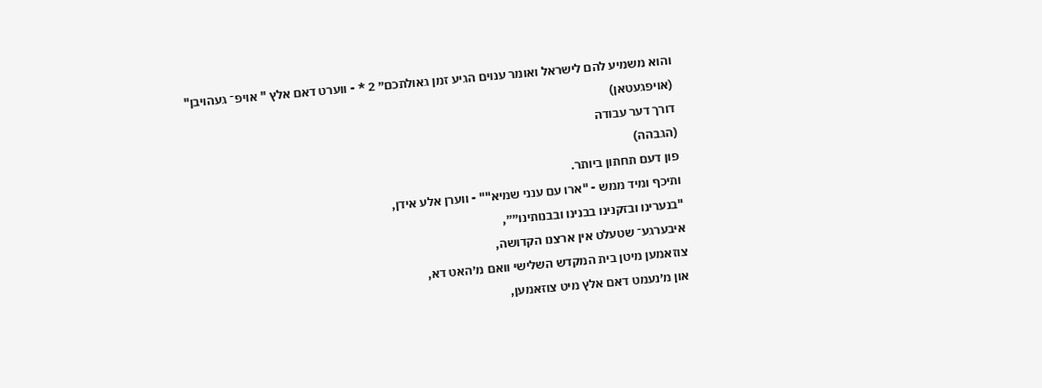והוא משמיע להם לישראל ואומר ענוים הגיע זמן גאולתכם״ 2 * - ווערט דאם אלץ " אויפ־ געהויבן"
(אויפגעטאן)
דורך דער עבודה
(הגבהה)
פון דעם תחתון ביותר.
ותיכף ומיד ממש - "ארו עם ענני שמיא"" - ווערן אלע אידן,
"בנערינו ובזקנינו בבנינו ובבנותינו״״,
איבערגע־ שטעלט אין ארצנו הקדושה,
צוזאמען מיטן בית המקדש השלישי וואם מ׳האט דא,
און מ׳נעמט דאם אלץ מיט צוזאמען,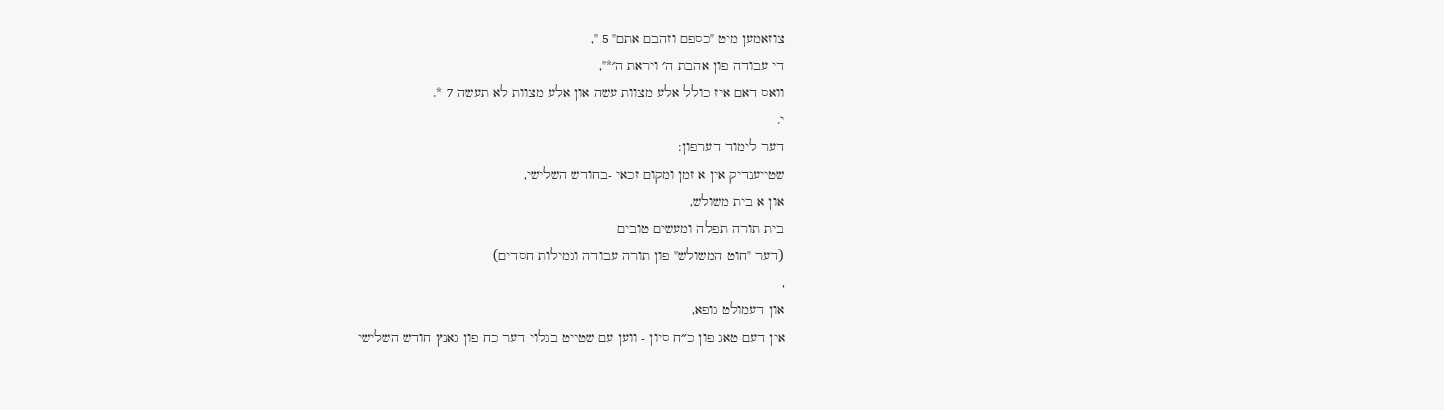צוזאמען מיט "כספם וזהבם אתם" 5 ",
די עבודה פון אהבת ה׳ ויראת ה׳*",
וואס דאם איז כולל אלע מצוות עשה און אלע מצוות לא תעשה 7 *.
י.
דער לימוד דערפון:
שטייענדיק אין א זמן ומקום זכאי -בחודש השלישי,
און א בית משולש,
בית תורה תפלה ומעשים טובים
(דער "חוט המשולש" פון תורה עבודה וגמילות חסדים)
,
און דעמולט גופא,
אין דעם טאג פון כ״ח סיון - ווען עם שטייט בגלוי דער כח פון גאנץ חודש השלישי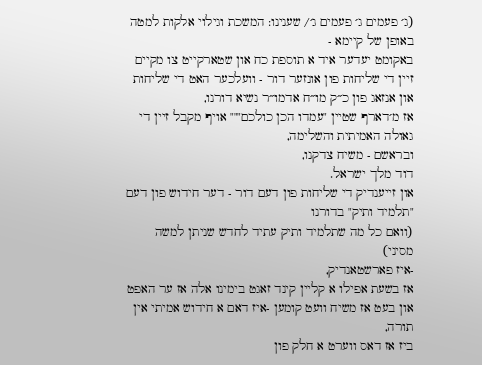(ג׳ פעמים ג׳ פעמים ג׳/ שענינו: המשכת וגילוי אלקות למטה באופן של קיימא -
באקומט יעדער איד א תוספת כח און שטארקייט צו מקיים זיין די שליחות פון אונזער דור - וועלכער האט די שליחות און אנזאג פון כ״ק מו״ח אדמו״ר נשיא דורנו,
אז מ׳דארף שטיין "עמדו הכן כולכם""" אויף מקבל זיין די גאולה האמיתית והשלימה,
ובראשם - משיח צדקנו,
דוד מלך ישראל.
און זייענדיק די שליחות פון דעם דור - דער חידוש פון דעם "תלמיד ותיק" בדורנו
(וואם כל מה שתלמיד ותיק עתיד לחדש שניתן למשה מסיני)
-איז פארשטאנדיק,
אז בשעת אפילו א קליין קינד זאגט בימינו אלה אז ער האפט און בעט אז משיח וועט קומען -איז דאם א חידוש אמיתי אין תורה,
ביז אז דאס ווערט א חלק פון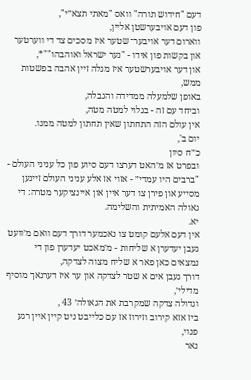דעם "חידוש תורה" וואס "מאתי תצא״י",
פון דעם אויבערשטן אליין,
ווארום דער אויבער־ שטער איז מסכים צד די ווערטער און בקשות פון אידו - "נער ישראל ואוהבהו""*,
און דער אויבערשטער איז מגלה זיין אהבה בפשטות ממש,
באופן שלמעלה ממדידה והגבלה,
וביחד עם זה - בגלוי למטה מטה,
אין עולם הזה התחתון שאין תחתון למטה ממנו.
יום ב',
כ״ח סיון
ובפרט אז מ׳האט דערצו דעם סיוע פון כל עניני העולם - "ברבים היו עמדי״ - אזוי אז אלע עניני העולם זיינען מסייע און פירן צו דער איין און איינציקער מטרה: די גאולה האמיתית והשלימה.
יא.
אין דעם אלעם קומט צו נאכמער דורך דעם וואם מ׳וועט געבן יעדערן א שליחות - מ׳מאכט יעדערן פון די נמצאים כאן פאר א שליח מצוה לצדקה,
דורך געבן אים א שטר לצדקה און ער איז דערנאך מוסיף מדילי׳,
וגדולה צדקה שמקרבת את הגאולה׳ 43 ,
ביז אזא קירוב וזירוז אז עם כלייבט ניט קיין איין רגע פנוי,
נאר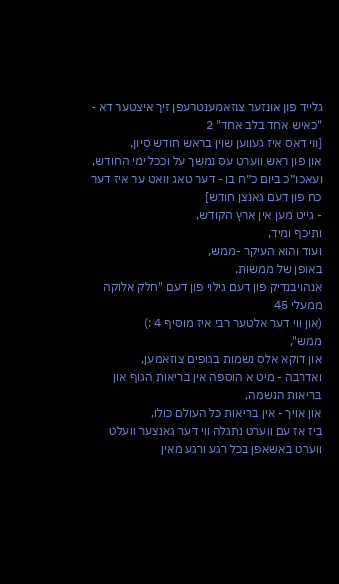גלייד פון אונזער צוזאמענטרעפן זיך איצטער דא - "כאיש אחד בלב אחד" 2
[ווי דאס איז געווען שוין בראש חודש סיון,
און פון ראש ווערט עס נמשך על וככל ימי החודש,
ועאכו״כ ביום כ״ח בו - דער טאג וואט ער איז דער כח פון דעם גאנצן חודש]
- גייט מען אין ארץ הקודש,
ותיכף ומיד,
ועוד והוא העיקר -ממש,
באופן של ממשות,
אנהויבנדיק פון דעם גילוי פון דעם "חלק אלוקה ממעלי 45
(און ווי דער אלטער רבי איז מוסיף 4 :)
ממש",
און דוקא אלס נשמות בגופים צוזאמען,
ואדרבה - מיט א הוספה אין בריאות הגוף און בריאות הנשמה,
און אויך - אין בריאות כל העולם כולו,
ביז אז עם ווערט נתגלה ווי דער גאנצער וועלט ווערט באשאפן בכל רגע ורגע מאין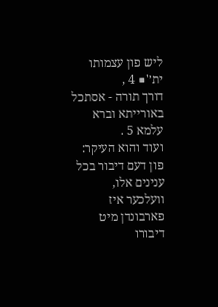ליש פון עצמותו
ית׳'■ 4 ,
דורך תורה - אסתכל באורייתא וברא עלמא 5 .
ועוד והוא העיקר: פון דעם דיבור בכל ענינים אלו,
וועלכער איז פארבונדן מיט דיבורו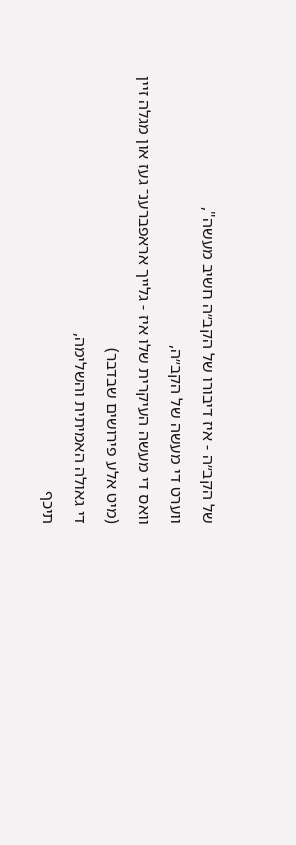של הקב״ה - איז דיבורו של הקב״ה חשיב מעשה",
ווערט די מעשה של הקב״ה,
וואס די מעשה העיקרית שלו איז - גלייך אראפברענ־ געז און מגלה זיין
(מיט אלע פירושים שבדבר)
די גאולה האמיתית והשלימה,
תיכף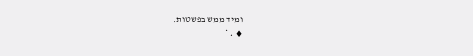ומיד ממש בפשטות.
♦ • *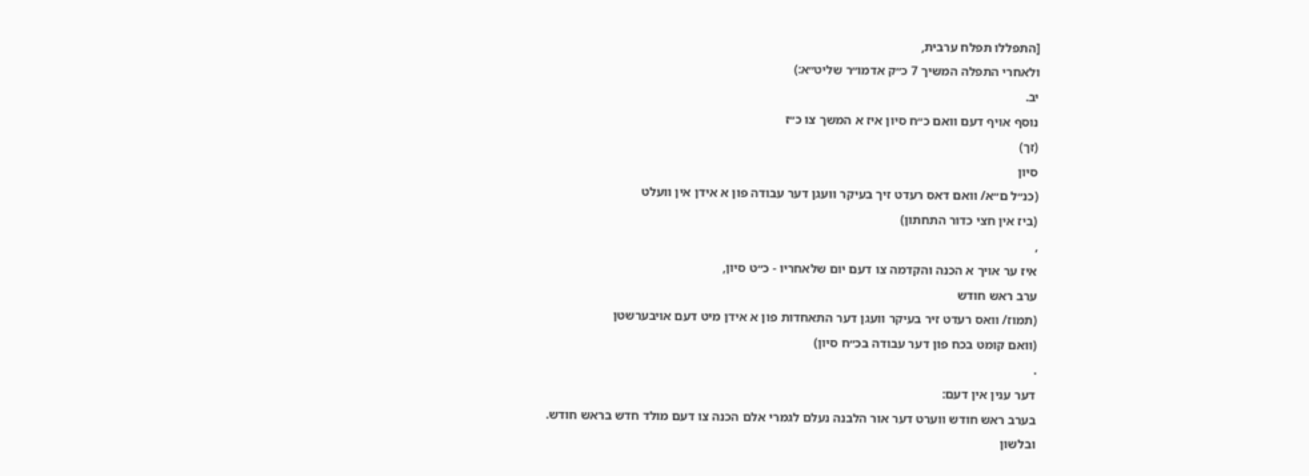[התפללו תפלח ערבית,
ולאחרי התפלה המשיך 7 כ״ק אדמו״ר שליט״א:)
יב.
נוסף אויף דעם וואם כ״ח סיון איז א המשך צו כ״ז
(זך)
סיון
(כנ״ל ם״א/ וואם דאס רעדט זיך בעיקר וועגן דער עבודה פון א אידן אין וועלט
(ביז אין חצי כדור התחתון)
,
איז ער אויך א הכנה והקדמה צו דעם יום שלאחריו - כ״ט סיון,
ערב ראש חודש
(תמוז/ וואס רעדט זיר בעיקר וועגן דער התאחדות פון א אידן מיט דעם אויבערשטן
(וואם קומט בכח פון דער עבודה בכ״ח סיון)
.
דער ענין אין דעם:
בערב ראש חודש ווערט דער אור הלבנה נעלם לגמרי אלם הכנה צו דעם מולד חדש בראש חודש.
ובלשון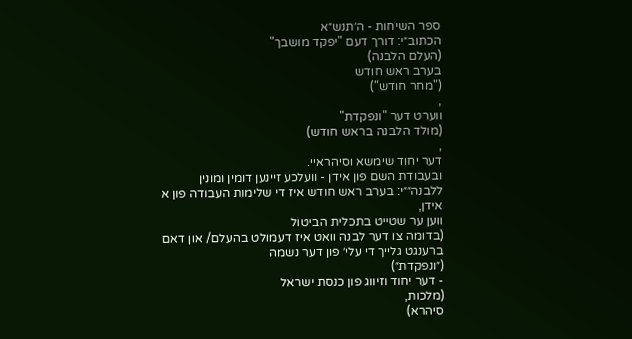ספר השיחות - ה׳תנש״א
הכתוב״י: דורך דעם "יפקד מושבך"
(העלם הלבנה)
בערב ראש חודש
("מחר חודש")
,
ווערט דער "ונפקדת"
(מולד הלבנה בראש חודש)
,
דער יחוד שימשא וסיהראיי.
ובעבודת השם פון אידן - וועלכע זיינען דומין ומונין ללבנה״״י: בערב ראש חודש איז די שלימות העבודה פון א אידן,
ווען ער שטייט בתכלית הביטול
(בדומה צו דער לבנה וואט איז דעמולט בהעלם/ און דאם ברענגט גלייך די עלי׳ פון דער נשמה
(״ונפקדת״)
- דער יחוד וזיווג פון כנסת ישראל
(מלכות,
סיהרא)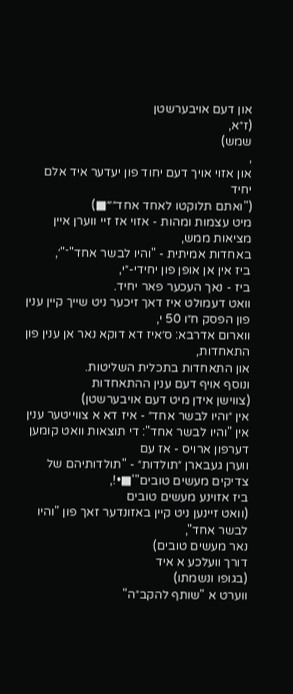און דעם אויבערשטן
(ז״א,
שמש)
,
און אזוי אויך דעם יחוד פון יעדער איד אלם יחיד
("ואתם תלוקטו לאחד אחד״׳״■)
מיט עצמות ומהות - אזוי אז זיי ווערן איין מציאות ממש,
באחדות אמיתית - "והיו לבשר אחד"־"׳,
ביז אין אן אופן פון יחידי-״י,
ביז - נאך העכער פאר יחיד.
וואט דעמולט איז דאך זיכער ניט שייך קיין ענין פון הפסק ח״ו 50 י,
ווארום אדרבא: ס׳איז דא דוקא נאר אן ענין פון התאחדות,
און התאחדות בתכלית השליטות.
ונוסף אויף דעם ענין ההתאחדות
(צווישן אידן מיט דעם אויבערשטן)
אין ״והיו לבשר אחד״ - איז דא א צווייטער ענין אין "והיו לבשר אחד": די תוצאות וואט קומען דערפון ארויס - אז עם
ווערן געבארן ״תולדות״ - "תולדותיהם של צדיקים מעשים טובים"'■•!,
ביז אזוינע מעשים טובים
(וואט זיינען ניט קיין באזונדער זאך פון "והיו לבשר אחד",
נאר מעשים טובים)
דורך וועלכע א איד
(בגופו ונשמתו)
ווערט א "שותף להקב״ה"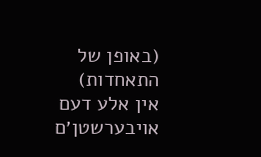(באופן של התאחדות)
אין אלע דעם אויבערשטן׳ם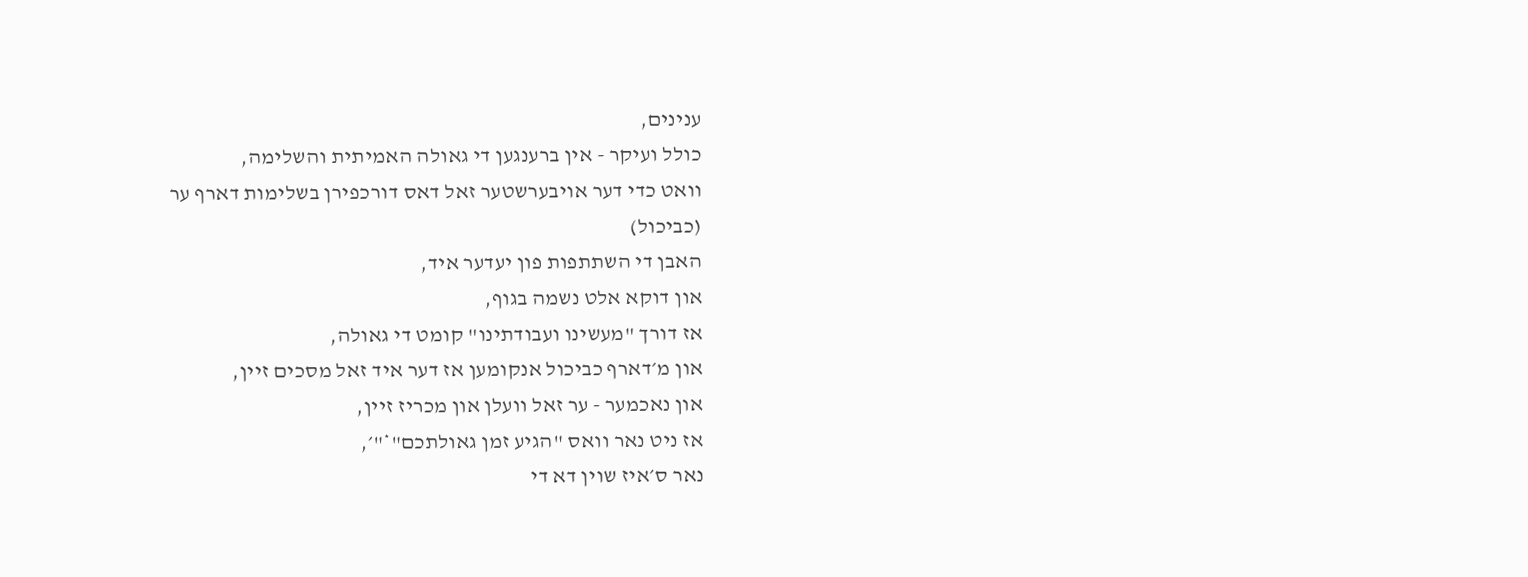ענינים,
כולל ועיקר - אין ברענגען די גאולה האמיתית והשלימה,
וואט כדי דער אויבערשטער זאל דאס דורכפירן בשלימות דארף ער
(כביכול)
האבן די השתתפות פון יעדער איד,
און דוקא אלט נשמה בגוף,
אז דורך "מעשינו ועבודתינו" קומט די גאולה,
און מ׳דארף כביכול אנקומען אז דער איד זאל מסכים זיין,
און נאכמער - ער זאל וועלן און מכריז זיין,
אז ניט נאר וואס "הגיע זמן גאולתכם"*"׳,
נאר ס׳איז שוין דא די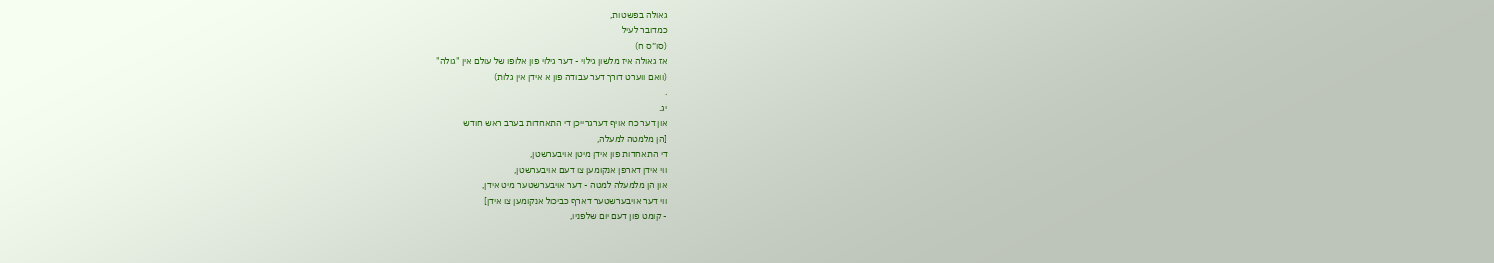גאולה בפשטות,
כמדובר לעיל
(סו״ס ח)
אז גאולה איז מלשון גילוי - דער גילוי פון אלופו של עולם אין "גולה"
(וואם ווערט דורך דער עבודה פון א אידן אין גלות)
.
יג.
און דער כח אויף דערגרייכן די התאחדות בערב ראש חודש
[הן מלמטה למעלה,
די התאחדות פון אידן מיטן אויבערשטן,
ווי אידן דארפן אנקומען צו דעם אויבערשטן,
און הן מלמעלה למטה - דער אויבערשטער מיט אידן,
ווי דער אויבערשטער דארף כביכול אנקומען צו אידן]
- קומט פון דעם יום שלפניו,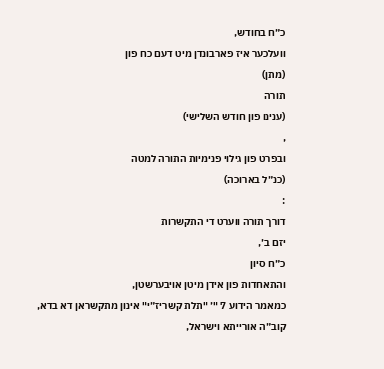כ״ח בחודש,
וועלכער איז פארבונדן מיט דעם כח פון
(מתן)
תורה
(ענינו פון חודש השלישי)
,
ובפרט פון גילוי פנימיות התורה למטה
(כנ״ל בארוכה)
:
דורך תורה ווערט די התקשרות
יזם ב׳,
כ״ח סיון
והתאחדות פון אידן מיטן אויבערשטן,
כמאמר הידוע 7 "׳ "תלת קשריז״י" אינון מתקשראן דא בדא,
קוב״ה אורייתא וישראל,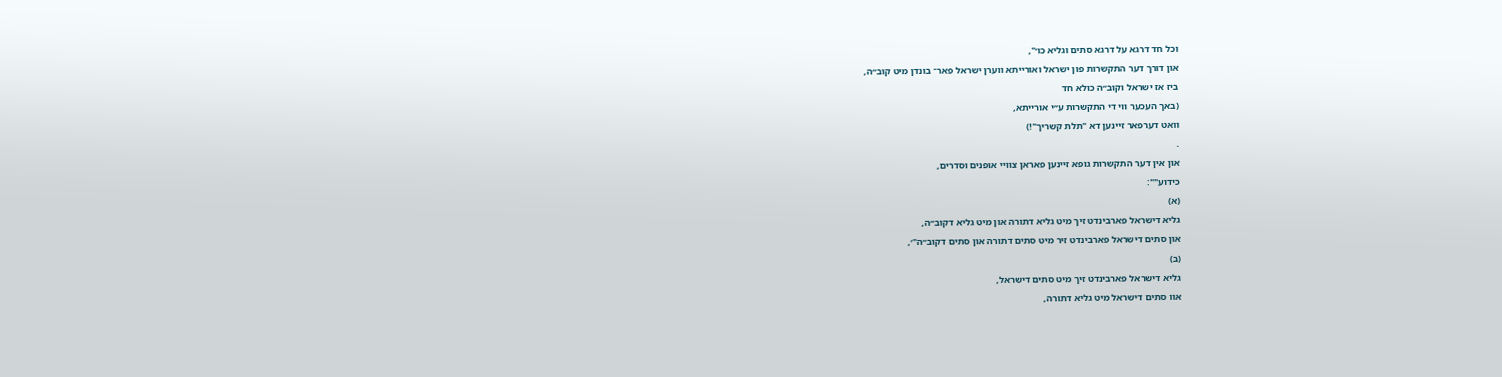וכל חד דרגא על דרגא סתים וגליא כו׳",
און דורך דער התקשרות פון ישראל ואורייתא ווערן ישראל פאר־ בונדן מיט קוב״ה,
ביז אז ישראל וקוב״ה כולא חד
(באך העכער ווי די התקשרות ע״י אורייתא,
וואט דערפאר זיינען דא "תלת קשריך"!)
.
און אין דער התקשרות גופא זיינען פאראן צוויי אופנים וסדרים,
כידוע"":
(א)
גליא דישראל פארבינדט זיך מיט גליא דתורה און מיט גליא דקוב״ה,
און סתים דישראל פארבינדט זיר מיט סתים דתורה און סתים דקוב״ה"׳,
(ב)
גליא דישראל פארבינדט זיך מיט סתים דישראל,
אוו סתים דישראל מיט גליא דתורה,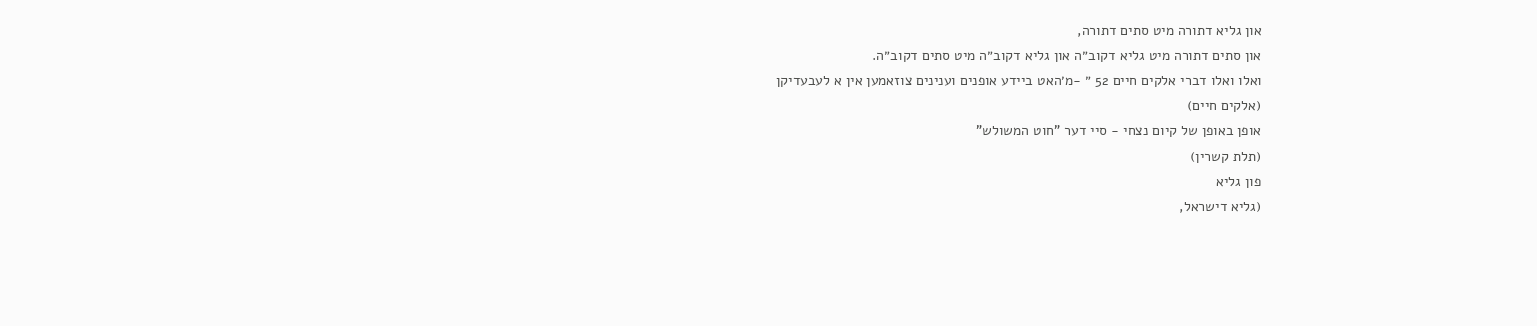און גליא דתורה מיט סתים דתורה,
און סתים דתורה מיט גליא דקוב״ה און גליא דקוב״ה מיט סתים דקוב״ה.
ואלו ואלו דברי אלקים חיים 52 ״ -מ׳האט ביידע אופנים וענינים צוזאמען אין א לעבעדיקן
(אלקים חיים)
אופן באופן של קיום נצחי - סיי דער "חוט המשולש"
(תלת קשרין)
פון גליא
(גליא דישראל,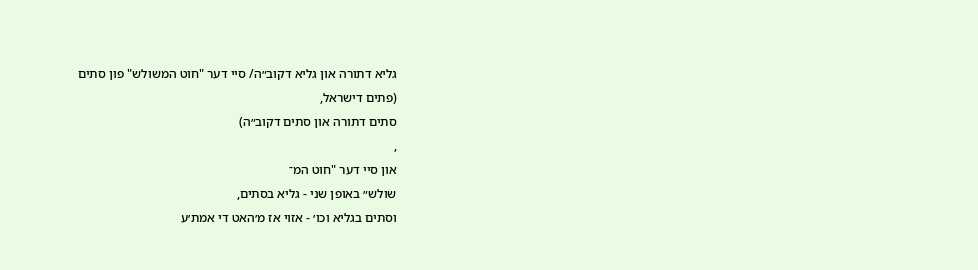גליא דתורה און גליא דקוב״ה/ סיי דער "חוט המשולש" פון סתים
(פתים דישראל,
סתים דתורה און סתים דקוב״ה)
,
און סיי דער "חוט המ־
שולש״ באופן שני - גליא בסתים,
וסתים בגליא וכו׳ - אזוי אז מ׳האט די אמת׳ע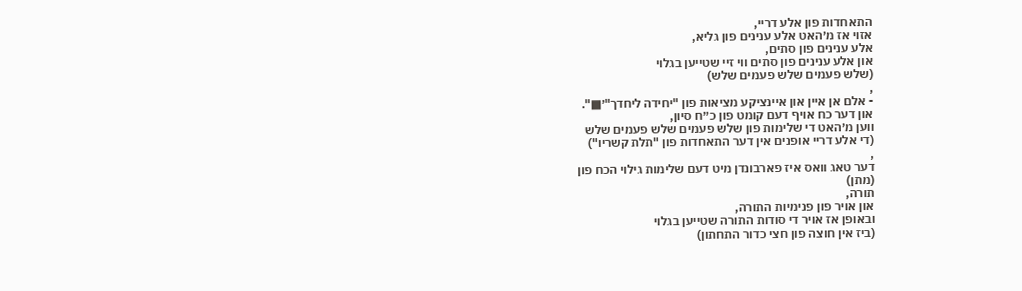התאחדות פון אלע דריי,
אזוי אז מ׳האט אלע ענינים פון גליא,
אלע ענינים פון סתים,
און אלע ענינים פון סתים ווי זיי שטייען בגלוי
(שלש פעמים שלש פעמים שלש)
,
- אלם אן איין און איינציקע מציאות פון "יחידה ליחדך"׳■".
און דער כח אויף דעם קומט פון כ״ח סיון,
ווען מ׳האט די שלימות פון שלש פעמים שלש פעמים שלש
(די אלע דריי אופנים אין דער התאחדות פון "תלת קשריו")
,
דער טאג וואס איז פארבונדן מיט דעם שלימות גילוי הכח פון
(מתן)
תורה,
און אויר פון פנימיות התורה,
ובאופן אז אויר די סודות התורה שטייען בגלוי
(ביז אין חוצה פון חצי כדור התחתון)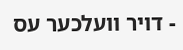- דויר וועלכער עס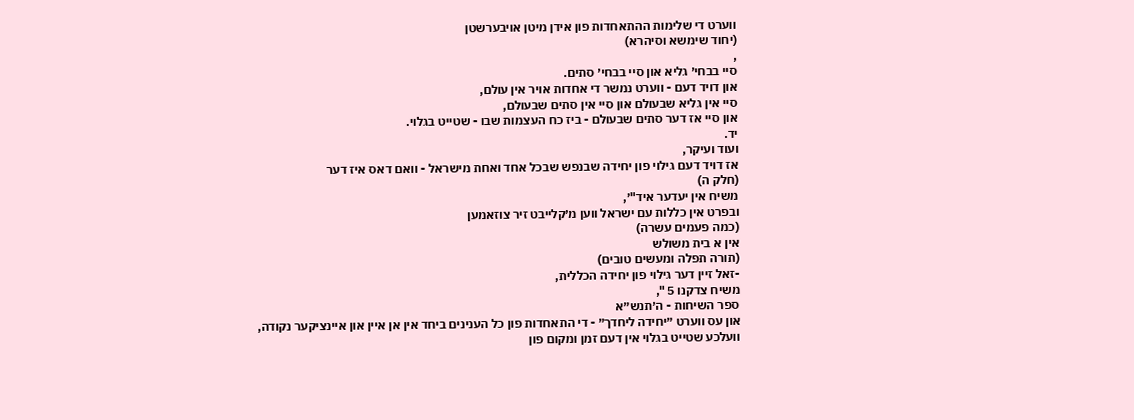ווערט די שלימות ההתאחדות פון אידן מיטן אויבערשטן
(יחוד שימשא וסיהרא)
,
סיי בבחי׳ גליא און סיי בבחי׳ סתים.
און דויד דעם - ווערט נמשר די אחדות אויר אין עולם,
סיי אין גליא שבעולם און סיי אין סתים שבעולם,
און סיי אז דער סתים שבעולם - ביז כח העצמות שבו - שטייט בגלוי.
יד.
ועוד ועיקר,
אז דויד דעם גילוי פון יחידה שבנפש שבכל אחד ואחת מישראל - וואם דאס איז דער
(חלק ה)
משיח אין יעדער איד"׳,
ובפרט אין כללות עם ישראל ווען מ׳קלייבט זיר צוזאמען
(כמה פעמים עשרה)
אין א בית משולש
(תורה תפלה ומעשים טובים)
-זאל זיין דער גילוי פון יחידה הכללית,
משיח צדקנו 5 ",
ספר השיחות - ה׳תנש״א
און עס ווערט ״יחידה ליחדך״ - די התאחדות פון כל הענינים ביחד אין אן איין און איינציקער נקודה,
וועלכע שטייט בגלוי אין דעם זמן ומקום פון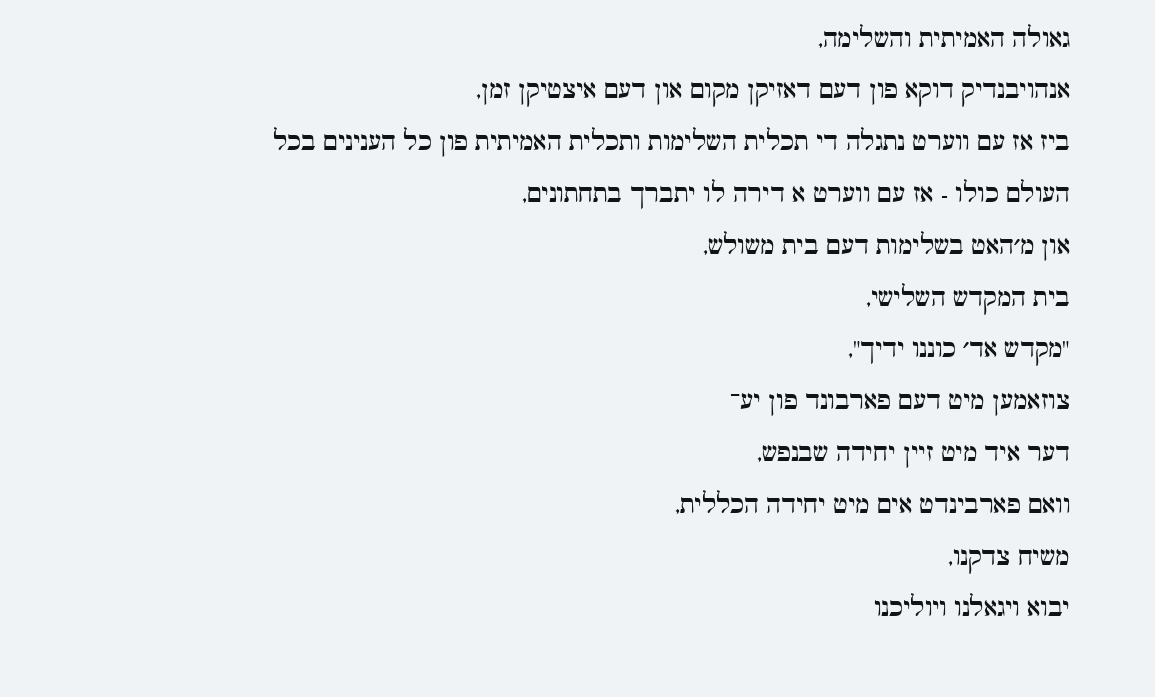גאולה האמיתית והשלימה,
אנהויבנדיק דוקא פון דעם דאזיקן מקום און דעם איצטיקן זמן,
ביז אז עם ווערט נתגלה די תכלית השלימות ותכלית האמיתית פון כל הענינים בכל העולם כולו - אז עם ווערט א דירה לו יתברך בתחתונים,
און מ׳האט בשלימות דעם בית משולש,
בית המקדש השלישי,
"מקדש אד׳ כוננו ידיך",
צוזאמען מיט דעם פארבונד פון יע־
דער איד מיט זיין יחידה שבנפש,
וואם פארבינדט אים מיט יחידה הכללית,
משיח צדקנו,
יבוא ויגאלנו ויוליכנו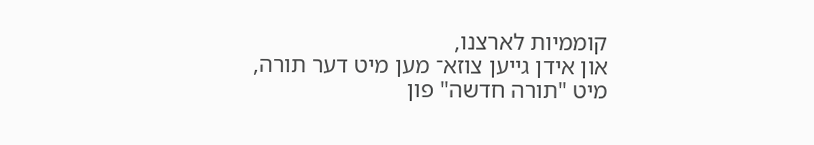קוממיות לארצנו,
און אידן גייען צוזא־ מען מיט דער תורה,
מיט "תורה חדשה" פון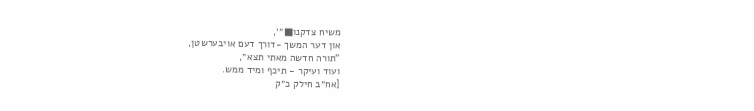משיח צדקנו■״׳,
און דער המשך -דורך דעם אויבערשטן,
"תורה חדשה מאתי תצא״,
ועוד ועיקר - תיכף ומיד ממש.
[אח״ב חילק כ״ק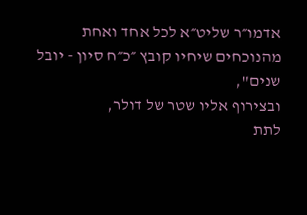אדמו״ר שליט״א לכל אחד ואחת מהנוכחים שיחיו קובץ ״כ״ח סיון - יובל שנים",
ובצירוף אליו שטר של דולר,
לתת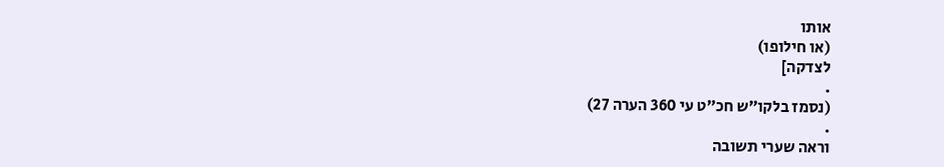אותו
(או חילופו)
לצדקה]
.
(נסמז בלקו״ש חכ״ט עי 360 הערה 27)
.
וראה שערי תשובה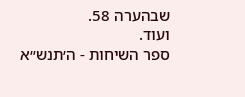שבהערה 58.
ועוד.
ספר השיחות - ה׳תנש״א